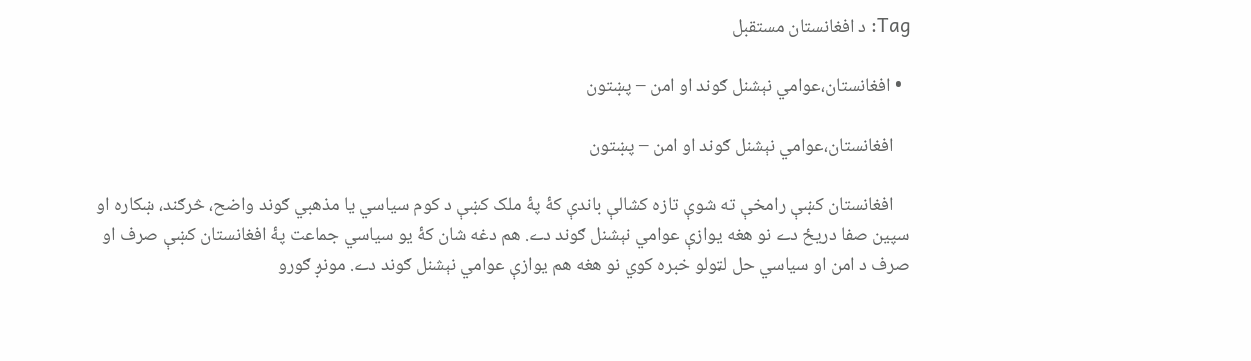Tag: د افغانستان مستقبل

  • افغانستان،عوامي نېشنل ګوند او امن – پښتون

    افغانستان،عوامي نېشنل ګوند او امن – پښتون

    افغانستان کښې رامخې ته شوې تازه کشالې باندې کۀ پۀ ملک کښې د کوم سياسي يا مذهبي ګوند واضح، څرګند، ښکاره او سپين صفا دريځ دے نو هغه يوازې عوامي نېشنل ګوند دے. هم دغه شان کۀ يو سياسي جماعت پۀ افغانستان کښې صرف او صرف د امن او سياسي حل لټولو خبره کوي نو هغه هم يوازې عوامي نېشنل ګوند دے. مونږ ګورو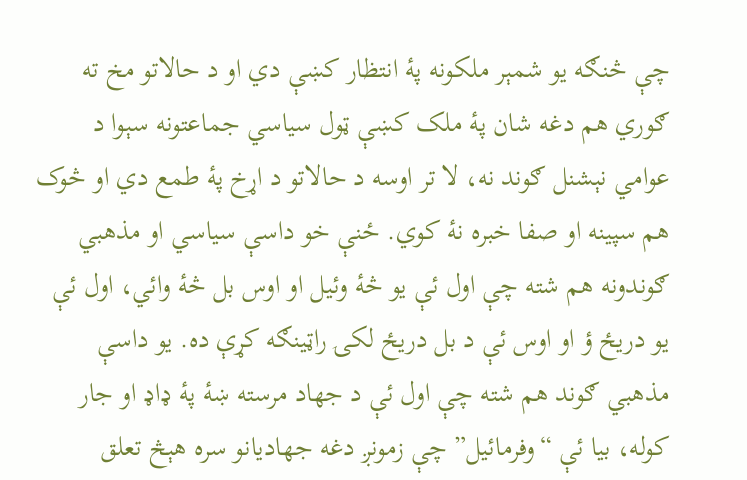چې څنګه يو شمېر ملکونه پۀ انتظار کښې دي او د حالاتو مخ ته ګوري هم دغه شان پۀ ملک کښې ټول سياسي جماعتونه سېوا د عوامي نېشنل ګوند نه، لا تر اوسه د حالاتو د اړخ پۀ طمع دي او څوک هم سپينه او صفا خبره نۀ کوي. ځنې خو داسې سياسي او مذهبي ګوندونه هم شته چې اول ئې يو څۀ وئيل او اوس بل څۀ وائي، اول ئې يو دريځ ؤ او اوس ئې د بل دريځ لکۍ راټينګه کړې ده. يو داسې مذهبي ګوند هم شته چې اول ئې د جهاد مرسته ښۀ پۀ ډاډ او جار کوله، بيا ئې “وفرمائيل” چې زمونږ دغه جهاديانو سره هېڅ تعلق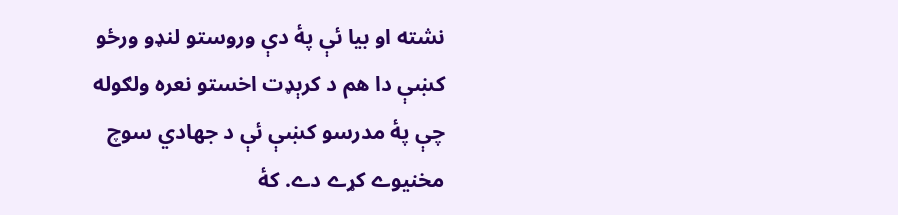نشته او بيا ئې پۀ دې وروستو لنډو ورځو کښې دا هم د کرېډت اخستو نعره ولګوله چې پۀ مدرسو کښې ئې د جهادي سوچ مخنيوے کړے دے. کۀ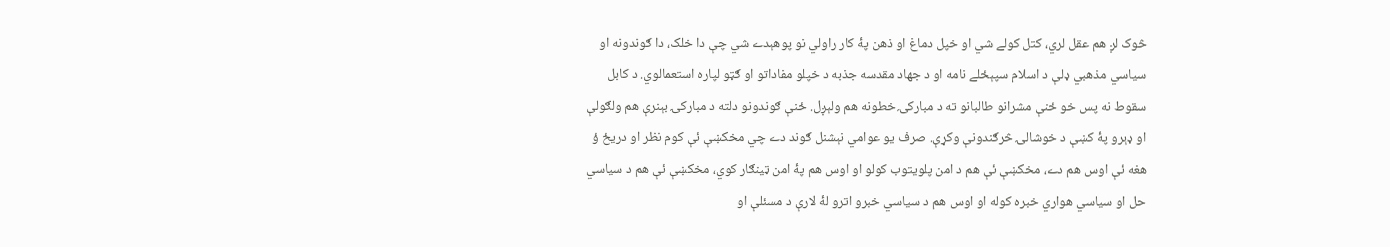څوک لږ هم عقل لري، کتل کولے شي او خپل دماغ او ذهن پۀ کار راولي نو پوهېدے شي چې دا خلک، دا ګوندونه او سياسي مذهبي ډلې د اسلام سپېځلے نامه او د جهاد مقدسه جذبه د خپلو مفاداتو او ګټو لپاره استعمالوي. د کابل سقوط نه پس خو ځنې مشرانو طالبانو ته د مبارکۍ خطونه هم ولېږل. ځنې ګوندونو دلته د مبارکۍ بېنرې هم ولګولې او ډېرو پۀ کښې د خوشالۍ څرګندونې وکړې. صرف يو عوامي نېشنل ګوند دے چي مخکښې ئې کوم نظر او دريځ ؤ هغه ئې اوس هم دے، مخکښې ئې هم د امن پلويتوب کولو او اوس هم پۀ امن ټينګار کوي، مخکښې ئې هم د سياسي حل او سياسي هواري خبره کوله او اوس هم د سياسي خبرو اترو لۀ لارې د مسئلې او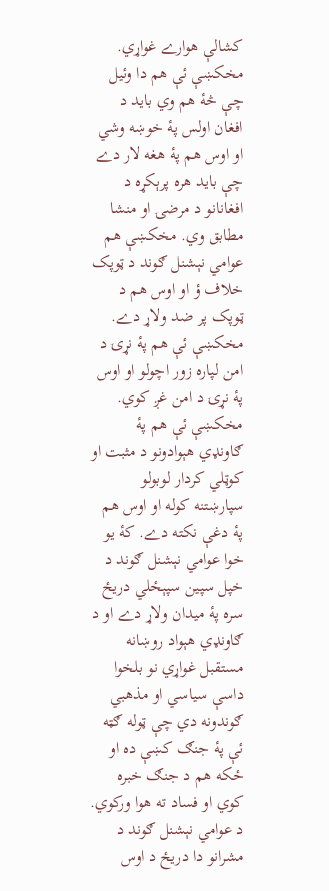کشالې هوارے غواړي. مخکښې ئې هم دا وئيل چې څۀ هم وي بايد د افغان اولس پۀ خوښه وشي او اوس هم پۀ هغه لار دے چې بايد هره پرېکړه د افغانانو د مرضۍ او منشا مطابق وي. مخکښې هم عوامي نېشنل ګوند د ټوپک خلاف ؤ او اوس هم د ټوپک پر ضد ولاړ دے. مخکښې ئې هم پۀ نړۍ د امن لپاره زور اچولو او اوس پۀ نړۍ د امن غږ کوي. مخکښې ئې هم پۀ ګاونډي هېوادونو د مثبت او کوټلي کردار لوبولو سپارښتنه کوله او اوس هم پۀ دغې نکته دے. کۀ يو خوا عوامي نېشنل ګوند د خپل سپين سپېځلي دريځ سره پۀ ميدان ولاړ دے او د ګاونډي هېواد روښانه مستقبل غواړي نو بلخوا داسې سياسي او مذهبي ګوندونه دي چې ټوله ګټه ئې پۀ جنګ کښې ده او ځکه هم د جنګ خبره کوي او فساد ته هوا ورکوي. د عوامي نېشنل ګوند د مشرانو دا دريځ د اوس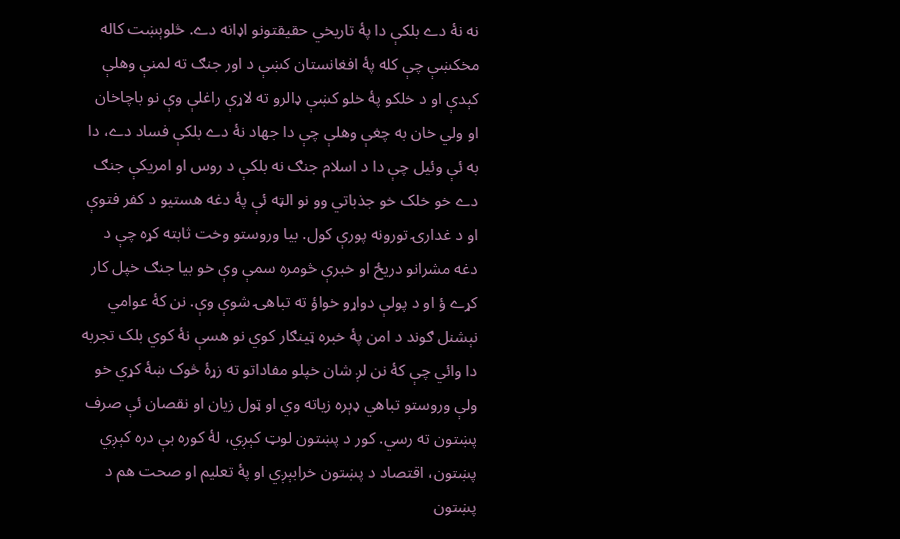نه نۀ دے بلکې دا پۀ تاريخي حقيقتونو اډانه دے. څلوېښت کاله مخکښې چې کله پۀ افغانستان کښې د اور جنګ ته لمنې وهلې کېدې او د خلکو پۀ خلو کښې ډالرو ته لاړې راغلې وې نو باچاخان او ولي خان به چغې وهلې چې دا جهاد نۀ دے بلکې فساد دے، دا به ئې وئيل چې دا د اسلام جنګ نه بلکې د روس او امريکې جنګ دے خو خلک خو جذباتي وو نو الټه ئې پۀ دغه هستيو د کفر فتوې او د غدارۍ تورونه پورې کول. بيا وروستو وخت ثابته کړه چې د دغه مشرانو دريځ او خبرې څومره سمې وې خو بيا جنګ خپل کار کړے ؤ او د پولې دواړو خواؤ ته تباهۍ شوې وې. نن کۀ عوامي نېشنل ګوند د امن پۀ خبره ټينګار کوي نو هسې نۀ کوي بلک تجربه دا وائي چې کۀ نن لږ شان خپلو مفاداتو ته زړۀ څوک ښۀ کړي خو ولې وروستو تباهي ډېره زياته وي او ټول زيان او نقصان ئې صرف پښتون ته رسي. کور د پښتون لوټ کېږي، لۀ کوره بې دره کېږي پښتون، اقتصاد د پښتون خرابېږي او پۀ تعليم او صحت هم د پښتون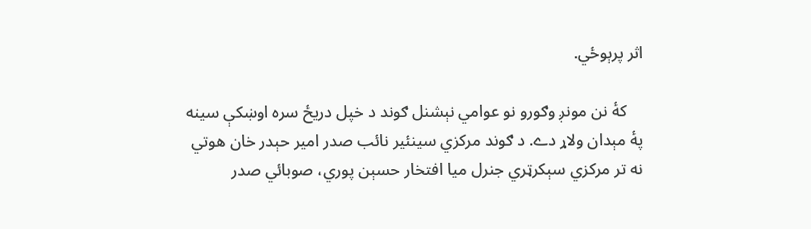اثر پرېوځي.

    کۀ نن مونږ وګورو نو عوامي نېشنل ګوند د خپل دريځ سره اوښکې سينه پۀ مېدان ولاړ دے. د ګوند مرکزي سينئير نائب صدر امير حېدر خان هوتي نه تر مرکزي سېکرټري جنرل ميا افتخار حسېن پوري، صوبائي صدر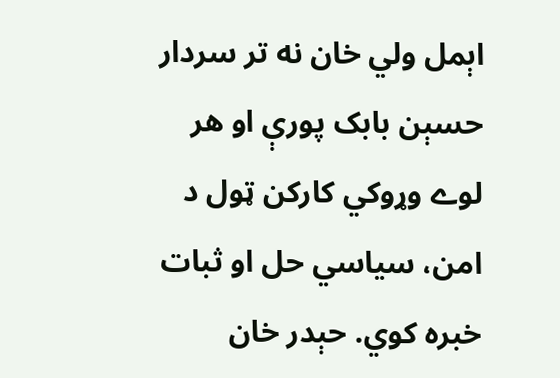اېمل ولي خان نه تر سردار حسېن بابک پورې او هر لوے وړوکي کارکن ټول د امن، سياسي حل او ثبات خبره کوي. حېدر خان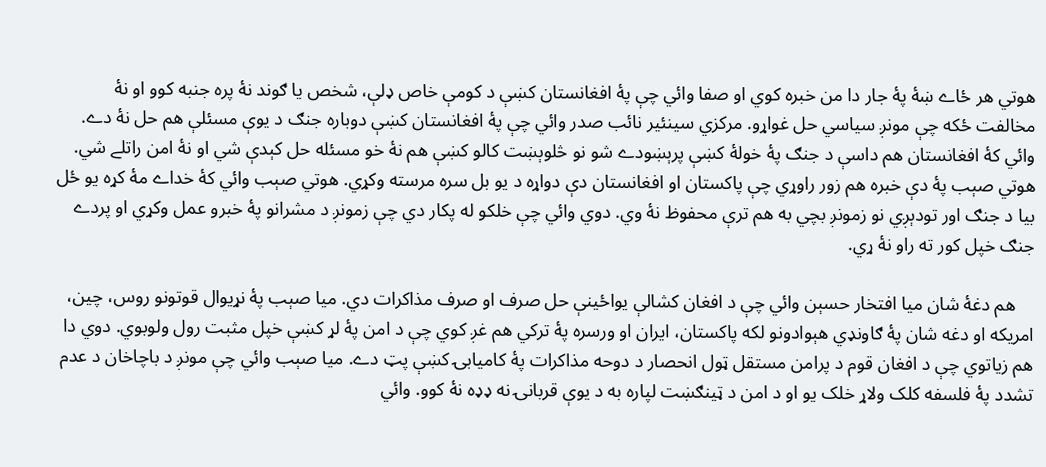هوتي هر ځاے ښۀ پۀ جار دا من خبره کوي او صفا وائي چې پۀ افغانستان کښې د کومې خاص ډلې، شخص يا ګوند نۀ پره جنبه کوو او نۀ مخالفت ځکه چې مونږ سياسي حل غواړو. مرکزي سينئير نائب صدر وائي چې پۀ افغانستان کښې دوباره جنګ د يوې مسئلې هم حل نۀ دے. وائي کۀ افغانستان هم داسې د جنګ پۀ خولۀ کښې پرېښودے شو نو څلوېښت کالو کښې هم نۀ خو مسئله حل کېدې شي او نۀ امن راتلے شي. هوتي صېب پۀ دې خبره هم زور راوړي چې پاکستان او افغانستان دې دواړه د يو بل سره مرسته وکړي. هوتي صېب وائي کۀ خداے مۀ کړه يو ځل بيا د جنګ اور تودېږي نو زمونږ بچي به هم ترې محفوظ نۀ وي. دوي وائي چې خلکو له پکار دي چې زمونږ د مشرانو پۀ خبرو عمل وکړي او پردے جنګ خپل کور ته راو نۀ ړي.

    هم دغۀ شان ميا افتخار حسېن وائي چې د افغان کشالې يواځينې حل صرف او صرف مذاکرات دي. ميا صېب پۀ نړيوال قوتونو روس، چين، امريکه او دغه شان پۀ ګاونډي هېوادونو لکه پاکستان، ايران او ورسره پۀ ترکي هم غږ کوي چې د امن پۀ لړ کښې خپل مثبت رول ولوبوي. دوي دا هم زياتوي چې د افغان قوم د پرامن مستقل ټول انحصار د دوحه مذاکرات پۀ کاميابۍ کښې پټ دے. ميا صېب وائي چې مونږ د باچاخان د عدم تشدد پۀ فلسفه کلک ولاړ خلک يو او د امن د ټينګښت لپاره به د يوې قربانۍ نه ډډه نۀ کوو. وائي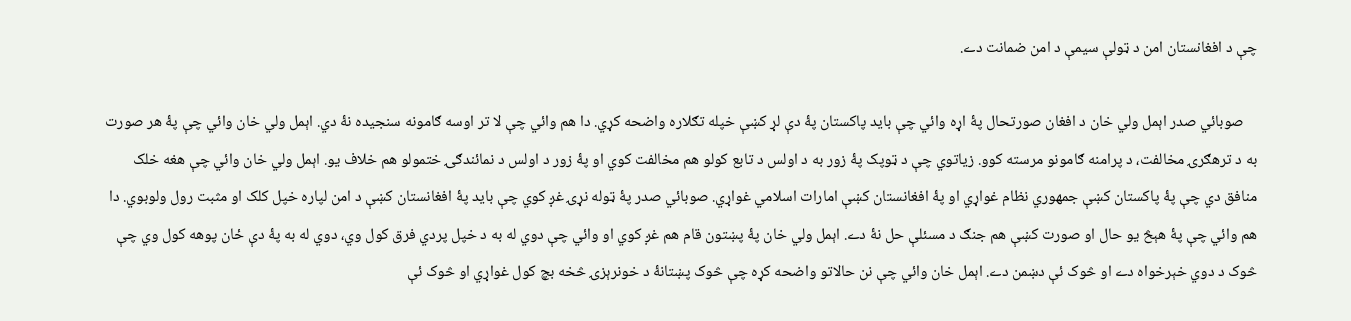چې د افغانستان امن د ټولې سيمې د امن ضمانت دے.

    صوبائي صدر اېمل ولي خان د افغان صورتحال پۀ اړه وائي چې بايد پاکستان پۀ دې لړ کښې خپله تګلاره واضحه کړي. دا هم وائي چې لا تر اوسه ګامونه سنجيده نۀ دي. اېمل ولي خان وائي چې پۀ هر صورت به د ترهګرۍ مخالفت، د پرامنه ګامونو مرسته کوو. زياتوي چې د ټوپک پۀ زور به د اولس د تابع کولو هم مخالفت کوي او پۀ زور د اولس د نمائندګۍ ختمولو هم خلاف يو. اېمل ولي خان وائي چې هغه خلک منافق دي چې پۀ پاکستان کښې جمهوري نظام غواړي او پۀ افغانستان کښې امارات اسلامي غواړي. صوبائي صدر پۀ ټوله نړۍ غږ کوي چې بايد پۀ افغانستان کښې د امن لپاره خپل کلک او مثبت رول ولوبوي. دا هم وائي چې پۀ هېڅ يو حال او صورت کښې هم جنګ د مسئلې حل نۀ دے. اېمل ولي خان پۀ پښتون قام هم غږ کوي او وائي چې دوي له به د خپل پردي فرق کول وي، دوي له به پۀ دې ځان پوهه کول وي چې څوک د دوي خېرخواه دے او څوک ئې دښمن دے. اېمل خان وائي چې نن حالاتو واضحه کړه چې څوک پښتانۀ د خونرېزۍ څخه بچ کول غواړي او څوک ئې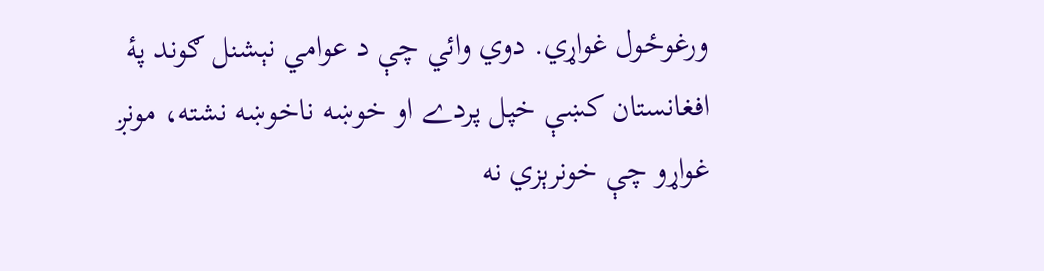ورغوځول غواړي. دوي وائي چې د عوامي نېشنل ګوند پۀ افغانستان کښې خپل پردے او خوښه ناخوښه نشته، مونږ غواړو چې خونرېزي نه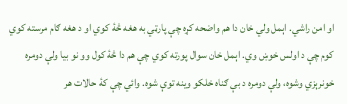او امن راشي. اېمل ولي خان دا هم واضحه کړه چې پارټي به هغه څۀ کوي او د هغه ګام مرسته کوي کوم چې د اولس خوښ وي. اېمل خان سوال پورته کوي چې هم دا څۀ کول وو نو بيا ولې دومره خونرېزي وشوه، ولې دومره د بې ګناه خلکو وينه توې شوه. وائي چې کۀ حالات هر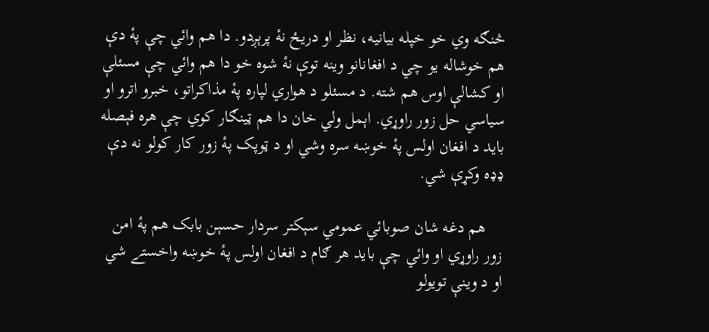څنګه وي خو خپله بيانيه، نظر او دريځ نۀ پرېږدو. دا هم وائي چې پۀ دې هم خوشاله يو چي د افغانانو وينه توې نۀ شوه خو دا هم وائي چې مسئلې او کشالې اوس هم شته. د مسئلو د هواري لپاره پۀ مذاکراتو، خبرو اترو او سياسي حل زور راوړي. اېمل ولي خان دا هم ټينګار کوي چې هره فېصله بايد د افغان اولس پۀ خوښه سره وشي او د ټوپک پۀ زور کار کولو نه دې ډډه وکړې شي.

    هم دغه شان صوبائي عمومي سېکتر سردار حسېن بابک هم پۀ امن زور راوړي او وائي چې بايد هر ګام د افغان اولس پۀ خوښه واخستے شي او د وينې تويولو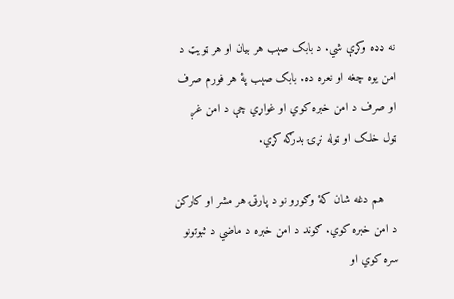نه ډډه وکړې شي. د بابک صېب هر بيان او هر ټويټ د امن يوه چغه او نعره ده. بابک صېب پۀ هر فورم صرف او صرف د امن خبره کوي او غواړي چې د امن غږ ټول خلک او ټوله نړۍ بدرګه کړي.

    هم دغه شان کۀ وګورو نو د پارټۍ هر مشر او کارکن د امن خبره کوي. ګوند د امن خبره د ماضي د ثبوتونو سره کوي او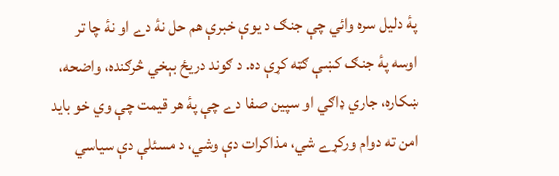پۀ دليل سره وائي چې جنګ د يوې خبرې هم حل نۀ دے او نۀ چا تر اوسه پۀ جنګ کښې ګټه کړې ده. د ګوند دريځ بېخي څرګنده، واضحه، ښکاره، جاري ډاګي او سپين صفا دے چې پۀ هر قيمت چې وي خو بايد امن ته دوام ورکړے شي، مذاکرات دې وشي، د مسئلې دې سياسي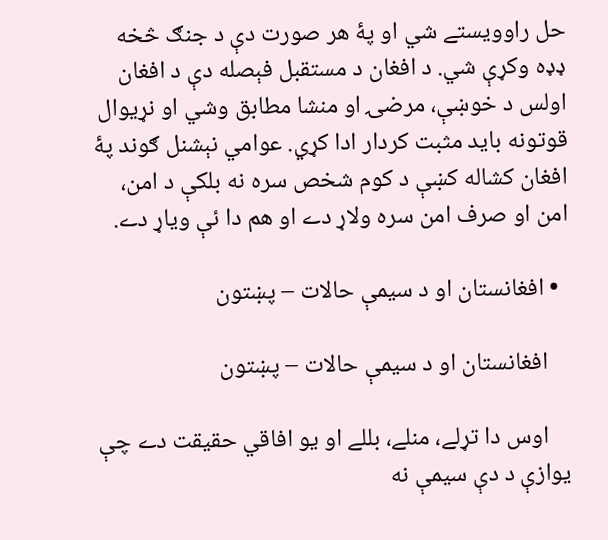حل راوويستے شي او پۀ هر صورت دې د جنګ څخه ډډه وکړې شي. د افغان د مستقبل فېصله دې د افغان اولس د خوښې، مرضۍ او منشا مطابق وشي او نړيوال قوتونه بايد مثبت کردار ادا کړي. عوامي نېشنل ګوند پۀ افغان کشاله کښې د کوم شخص سره نه بلکې د امن، امن او صرف امن سره ولاړ دے او هم دا ئې وياړ دے.

  • افغانستان او د سيمې حالات – پښتون

    افغانستان او د سيمې حالات – پښتون

    اوس دا تړلے، منلے، بللے او يو افاقي حقيقت دے چې يوازې د دې سيمې نه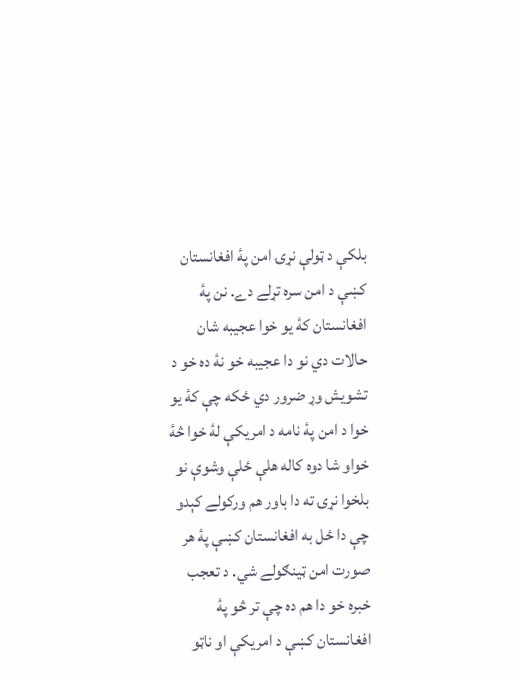بلکې د ټولې نړۍ امن پۀ افغانستان کښې د امن سره تړلے دے. نن پۀ افغانستان کۀ يو خوا عجيبه شان حالات دي نو دا عجيبه خو نۀ ده خو د تشويش وړ ضرور دي ځکه چې کۀ يو خوا د امن پۀ نامه د امريکې لۀ خوا څۀ خواو شا دوه کاله هلې ځلې وشوې نو بلخوا نړۍ ته دا باور هم ورکولے کېدو چې دا ځل به افغانستان کښې پۀ هر صورت امن ټينګولے شي. د تعجب خبره خو دا هم ده چې تر څو پۀ افغانستان کښې د امريکې او ناټو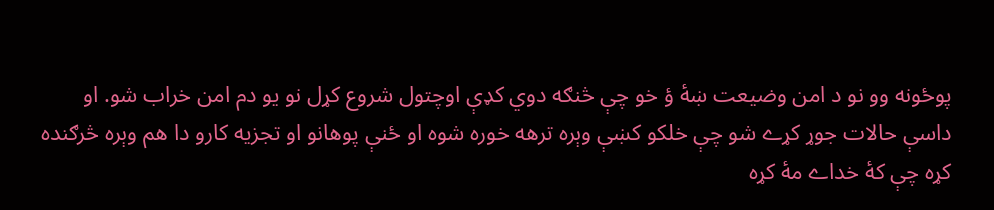پوځونه وو نو د امن وضيعت ښۀ ؤ خو چې څنګه دوي کډې اوچتول شروع کړل نو يو دم امن خراب شو. او داسې حالات جوړ کړے شو چې خلکو کښې وېره ترهه خوره شوه او ځنې پوهانو او تجزيه کارو دا هم وېره څرګنده کړه چې کۀ خداے مۀ کړه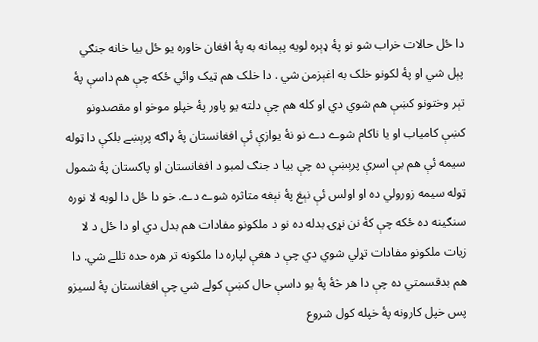دا ځل حالات خراب شو نو پۀ ډېره لويه پېمانه به پۀ افغان خاوره يو ځل بيا خانه جنګي پېل شي او پۀ لکونو خلک به اغېزمن شي . دا خلک هم ټيک وائي ځکه چې هم داسې پۀ تېر وختونو کښې هم شوي دي او کله هم چې دلته يو پاور پۀ خپلو موخو او مقصدونو کښې کامياب او يا ناکام شوے دے نو نۀ يوازې ئې افغانستان پۀ ډاګه پرېښے بلکې دا ټوله سيمه ئې هم بې اسرې پرېښې ده چې بيا د جنګ لمبو د افغانستان او پاکستان پۀ شمول ټوله سيمه زورولي ده او اولس ئې نېغ پۀ نېغه متاثره شوے دے. خو دا ځل دا لوبه لا نوره سنګينه ده ځکه چې کۀ نن نړۍ بدله ده نو د ملکونو مفادات هم بدل دي او دا ځل د لا زيات ملکونو مفادات تړلي شوي دي چې د هغې لپاره دا ملکونه تر هره حده تللے شي. دا هم بدقسمتي ده چې دا هر څۀ پۀ يو داسې حال کښې کولے شي چې افغانستان پۀ لسيزو پس خپل کارونه پۀ خپله کول شروع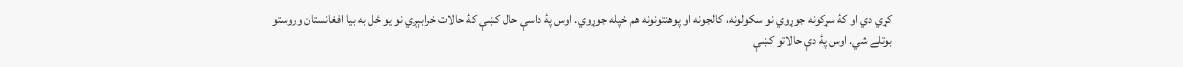کړي دي او کۀ سړکونه جوړوي نو سکولونه، کالجونه او پوهنتونونه هم خپله جوړوي. اوس پۀ داسې حال کښې کۀ حالات خرابېږي نو يو ځل به بيا افغانستان وروستو بوتلے شي. اوس پۀ دې حالاتو کښې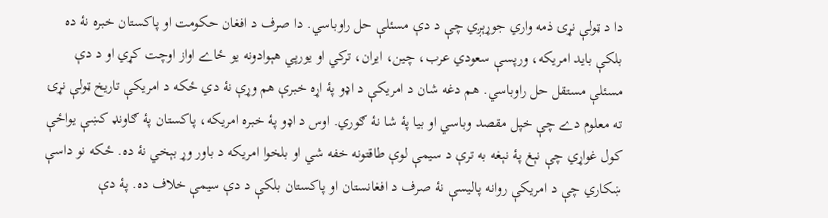دا د ټولې نړۍ ذمه واري جوړېږي چې د دې مسئلې حل راوباسي. دا صرف د افغان حکومت او پاکستان خبره نۀ ده بلکې بايد امريکه، ورپسې سعودي عرب، چين، ايران، ترکي او يورپي هېوادونه يو ځاے اواز اوچت کړي او د دې مسئلې مستقل حل راوباسي. هم دغه شان د امريکې د اډو پۀ اړه خبرې هم وړې نۀ دي ځکه د امريکې تاريخ ټولې نړۍ ته معلوم دے چې خپل مقصد وباسي او بيا پۀ شا نۀ ګوري. اوس د اډو پۀ خبره امريکه، پاکستان پۀ ګاونډ کښې يواځې کول غواړي چې نېغ پۀ نېغه به ترې د سيمې لوې طاقتونه خفه شي او بلخوا امريکه د باور وړ بېخي نۀ ده. ځکه نو داسې ښکاري چې د امريکې روانه پاليسې نۀ صرف د افغانستان او پاکستان بلکې د دې سيمې خلاف ده. پۀ دې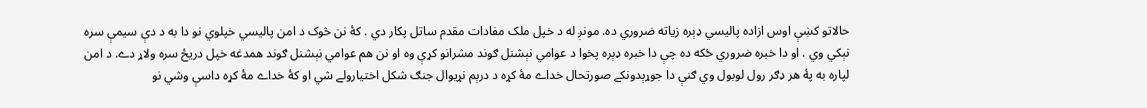حالاتو کښې اوس ازاده پاليسي ډېره زياته ضروري ده. مونږ له د خپل ملک مفادات مقدم ساتل پکار دي . کۀ نن څوک د امن پاليسي خپلوي نو دا به د دې سيمې سره نېکي وي . او دا خبره ضروري ځکه ده چې دا خبره ډېره پخوا د عوامي نېشنل ګوند مشرانو کړې وه او نن هم عوامي نېشنل ګوند همدغه خپل دريځ سره ولاړ دے. د امن لپاره به پۀ هر ډګر رول لوبول وي ګنې دا جوړېدونکے صورتحال خداے مۀ کړه د درېم نړيوال جنګ شکل اختيارولے شي او کۀ خداے مۀ کړه داسې وشي نو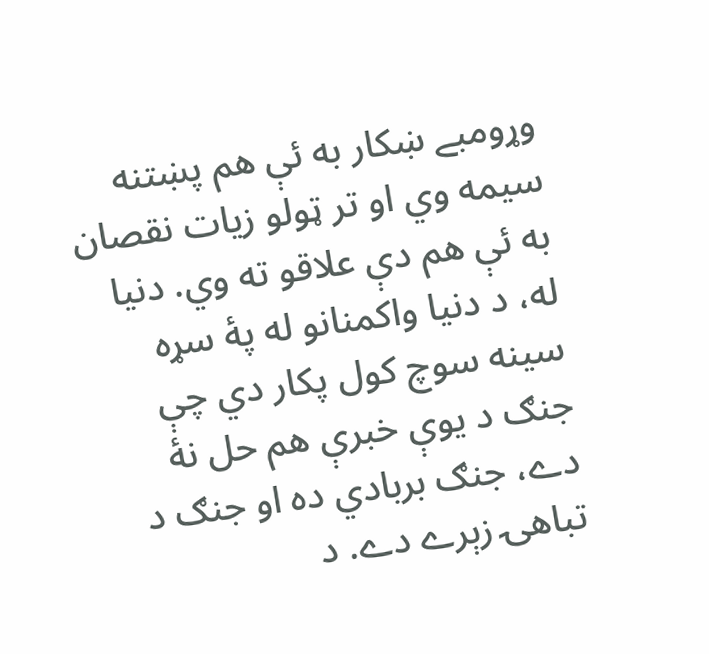وړومبے ښکار به ئې هم پښتنه سيمه وي او تر ټولو زيات نقصان به ئې هم دې علاقو ته وي. دنيا له، د دنيا واکمنانو له پۀ سړه سينه سوچ کول پکار دي چې جنګ د يوې خبرې هم حل نۀ دے، جنګ بربادي ده او جنګ د تباهۍ زېرے دے. د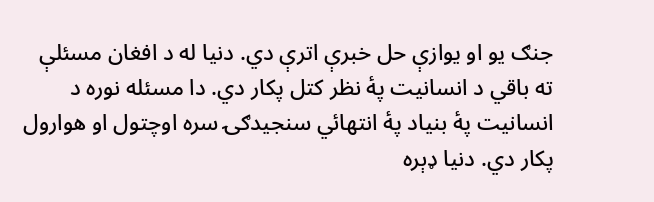جنګ يو او يوازې حل خبرې اترې دي. دنيا له د افغان مسئلې ته باقي د انسانيت پۀ نظر کتل پکار دي. دا مسئله نوره د انسانيت پۀ بنياد پۀ انتهائي سنجيدګۍ سره اوچتول او هوارول پکار دي. دنيا ډېره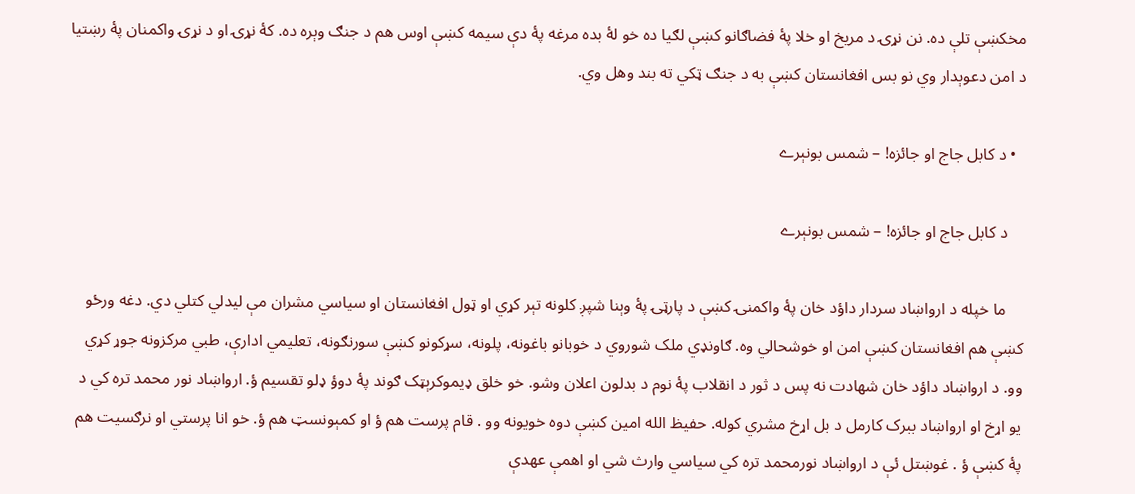مخکښې تلې ده. نن نړۍ د مريخ او خلا پۀ فضاګانو کښې لګيا ده خو لۀ بده مرغه پۀ دې سيمه کښې اوس هم د جنګ وېره ده. کۀ نړۍ او د نړۍ واکمنان پۀ رښتيا د امن دعوېدار وي نو بس افغانستان کښې به د جنګ ټکي ته بند وهل وي.

  • د کابل جاج او جائزه! – شمس بونېرے

    د کابل جاج او جائزه! – شمس بونېرے

    ما خپله د ارواښاد سردار داؤد خان پۀ واکمنۍ کښې د پارټۍ پۀ وېنا شپږ کلونه تېر کړي او ټول افغانستان او سياسي مشران مې ليدلي کتلي دي. دغه ورځو کښې هم افغانستان کښې امن او خوشحالي وه. ګاونډي ملک شوروي د خوبانو باغونه، پلونه، سړکونو کښې سورنګونه، تعليمي ادارې، طبي مرکزونه جوړ کړي وو. د ارواښاد داؤد خان شهادت نه پس د ثور د انقلاب پۀ نوم د بدلون اعلان وشو. خو خلق ډيموکرېټک ګوند پۀ دوؤ ډلو تقسيم ؤ. ارواښاد نور محمد تره کي د يو اړخ او ارواښاد ببرک کارمل د بل اړخ مشري کوله. حفيظ الله امين کښې دوه خويونه وو . قام پرست هم ؤ او کمېونسټ هم ؤ. خو انا پرستي او نرګسيت هم پۀ کښې ؤ . غوښتل ئې د ارواښاد نورمحمد تره کي سياسي وارث شي او اهمې عهدې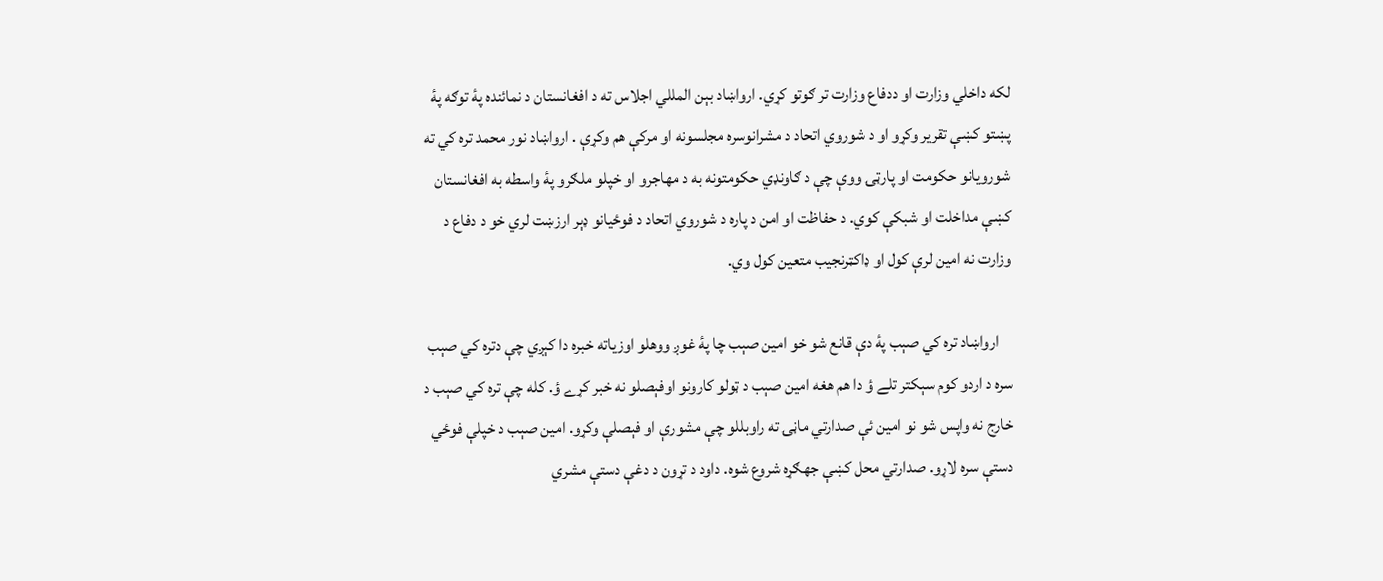لکه داخلي وزارت او ددفاع وزارت تر ګوتو کړي. ارواښاد بېن المللي اجلاس ته د افغانستان د نمائنده پۀ توګه پۀ پښتو کښې تقرير وکړو او د شوروي اتحاد د مشرانوسره مجلسونه او مرکې هم وکړې . ارواښاد نور محمد تره کي ته شورويانو حکومت او پارټۍ ووې چې د ګاونډي حکومتونه به د مهاجرو او خپلو ملګرو پۀ واسطه به افغانستان کښې مداخلت او شبکې کوي. د حفاظت او امن د پاره د شوروي اتحاد د فوځيانو ډېر ارزښت لري خو د دفاع د وزارت نه امين لرې کول او ډاکټرنجيب متعين کول وي.

    ارواښاد تره کي صېب پۀ دې قانع شو خو امين صېب چا پۀ غوږ ووهلو اوزياته خبره دا کېږي چې دتره کي صېب سره د اردو کوم سېکتر تلے ؤ دا هم هغه امين صېب د ټولو کارونو اوفېصلو نه خبر کړے ؤ. کله چې تره کي صېب د خارج نه واپس شو نو امين ئې صدارتي ماڼۍ ته راوبللو چې مشورې او فېصلې وکړو. امين صېب د خپلې فوځي دستې سره لاړو. صدارتي محل کښې جهګړه شروع شوه. داود د تړون د دغې دستې مشري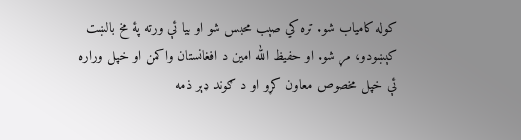کوله کامياب شو. تره کي صېب محبس شو او بيا ئې ورته پۀ مخ بالښت کېښودو، مړ شو. او حفيظ الله امين د افغانستان واکمن او خپل وراره ئې خپل مخصوص معاون کړو او د ګوند ډېر ذمه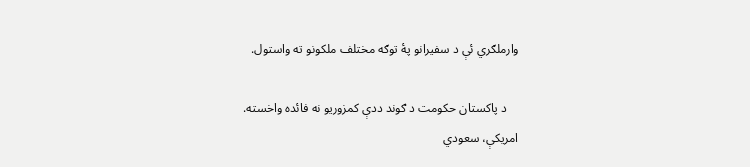وارملګري ئې د سفيرانو پۀ توګه مختلف ملکونو ته واستول.

    د پاکستان حکومت د ګوند ددې کمزوريو نه فائده واخسته. امريکې، سعودي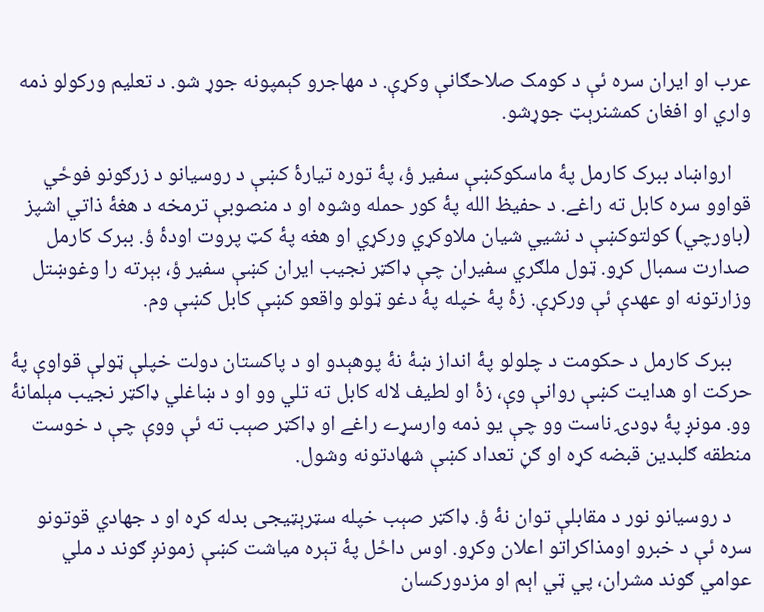عرب او ايران سره ئې د کومک صلاحګانې وکړې. د مهاجرو کېمپونه جوړ شو. د تعليم ورکولو ذمه واري او افغان کمشنرېټ جوړشو.

    ارواښاد ببرک کارمل پۀ ماسکوکښې سفير ؤ، پۀ توره تيارۀ کښې د روسيانو د زرګونو فوځي قواوو سره کابل ته راغے. د حفيظ الله پۀ کور حمله وشوه او د منصوبې ترمخه د هغۀ ذاتي اشپز (باورچي) کولتوکښې د نشيي شيان ملاوکړي ورکړي او هغه پۀ کټ پروت اودۀ ؤ. ببرک کارمل صدارت سمبال کړو. ټول ملګري سفيران چې ډاکټر نجيب ايران کښې سفير ؤ، بېرته را وغوښتل وزارتونه او عهدې ئې ورکړې. زۀ پۀ خپله پۀ دغو ټولو واقعو کښې کابل کښې وم.

    ببرک کارمل د حکومت د چلولو پۀ انداز ښۀ نۀ پوهېدو او د پاکستان دولت خپلې ټولې قواوې پۀ حرکت او هدايت کښې روانې وې، زۀ او لطيف لاله کابل ته تلي وو او د ښاغلي ډاکټر نجيب مېلمانۀ وو. مونږ پۀ ډودۍ ناست وو چې يو ذمه وارسړے راغے او ډاکټر صېب ته ئې ووې چې د خوست منطقه ګلبدين قبضه کړه او ګڼ تعداد کښې شهادتونه وشول.

    د روسيانو نور د مقابلې توان نۀ ؤ. ډاکټر صېب خپله سټرېټيجى بدله کړه او د جهادي قوتونو سره ئې د خبرو اومذاکراتو اعلان وکړو. اوس داځل پۀ تېره مياشت کښې زمونږ ګوند د ملي عوامي ګوند مشران، پي ټي اېم او مزدورکسان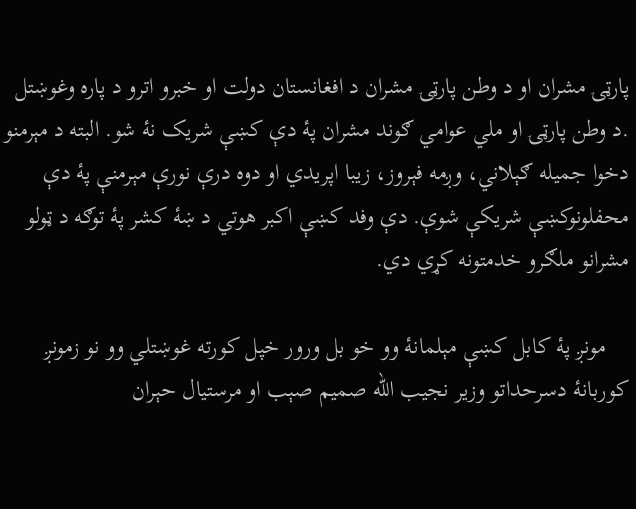پارټۍ مشران او د وطن پارټۍ مشران د افغانستان دولت او خبرو اترو د پاره وغوښتل .د وطن پارټۍ او ملي عوامي ګوند مشران پۀ دې کښې شريک نۀ شو. البته د مېرمنو دخوا جميله ګېلاني، وږمه فېروز، زيبا اپريدي او دوه درې نورې مېرمنې پۀ دې محفلونوکښې شريکې شوې. دې وفد کښې اکبر هوتي د ښۀ کشر پۀ توګه د ټولو مشرانو ملګرو خدمتونه کړي دي.

    مونږ پۀ کابل کښې مېلمانۀ وو خو بل ورور خپل کورته غوښتلي وو نو زمونږ کوربانۀ دسرحداتو وزير نجيب الله صميم صېب او مرستيال حېران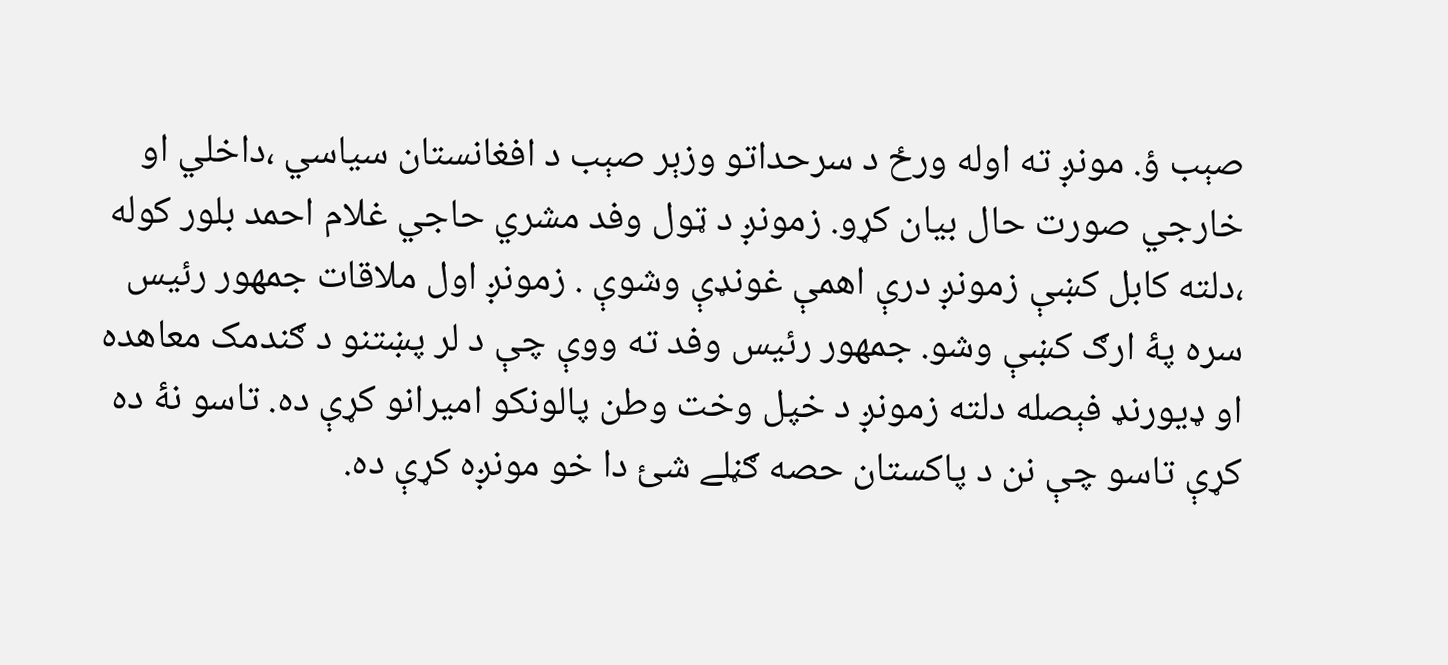صېب ؤ. مونږ ته اوله ورځ د سرحداتو وزېر صېب د افغانستان سياسي ،داخلي او خارجي صورت حال بيان کړو. زمونږ د ټول وفد مشري حاجي غلام احمد بلور کوله ،دلته کابل کښې زمونږ درې اهمې غونډې وشوې . زمونږ اول ملاقات جمهور رئيس سره پۀ ارګ کښې وشو. جمهور رئيس وفد ته ووې چې د لر پښتنو د ګندمک معاهده او ډيورنډ فېصله دلته زمونږ د خپل وخت وطن پالونکو اميرانو کړې ده. تاسو نۀ ده کړې تاسو چې نن د پاکستان حصه ګڼلے شئ دا خو مونږه کړې ده.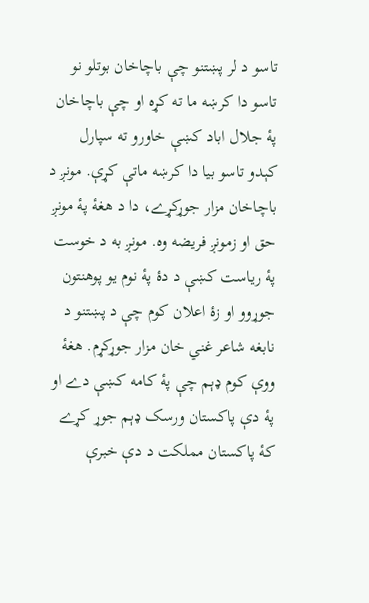تاسو د لر پښتنو چې باچاخان بوتلو نو تاسو دا کرښه ما ته کړه او چې باچاخان پۀ جلال اباد کښې خاورو ته سپارل کېدو تاسو بيا دا کرښه ماتې کړې. مونږ د باچاخان مزار جوړکړے، دا د هغۀ پۀ مونږ حق او زمونږ فريضه وه. مونږ به د خوست پۀ رياست کښې د دۀ پۀ نوم يو پوهنتون جوړوو او زۀ اعلان کوم چې د پښتنو د نابغه شاعر غني خان مزار جوړکړم. هغۀ ووې کوم ډېم چې پۀ کامه کښې دے او پۀ دې پاکستان ورسک ډېم جوړ کړے کۀ پاکستان مملکت د دې خبرې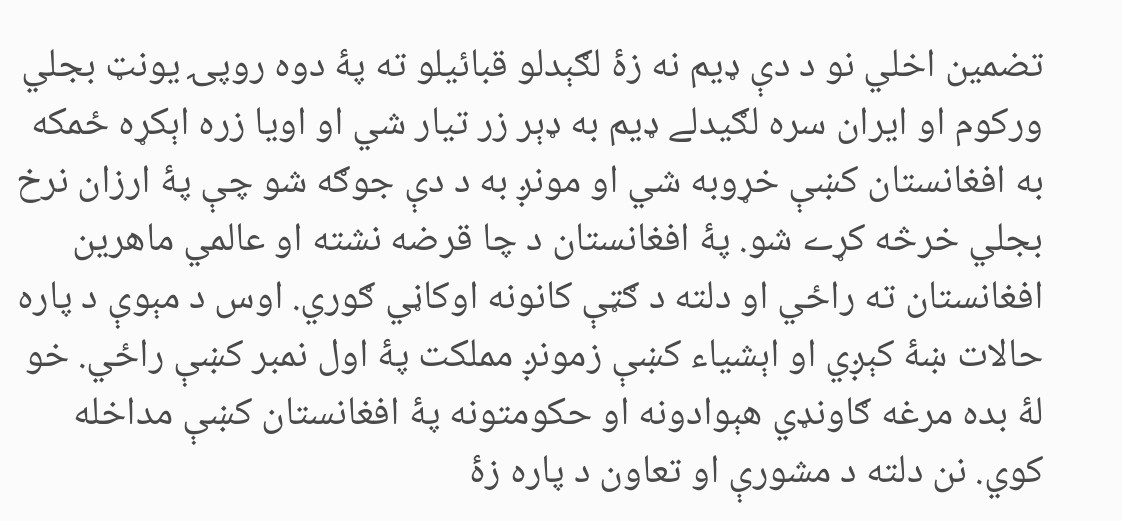تضمين اخلي نو د دې ډيم نه زۀ لګېدلو قبائيلو ته پۀ دوه روپۍ يونټ بجلي ورکوم او ايران سره لګيدلے ډيم به ډېر زر تيار شي او اويا زره اېکړه ځمکه به افغانستان کښې خړوبه شي او مونږ به د دې جوګه شو چې پۀ ارزان نرخ بجلي خرڅه کړے شو. پۀ افغانستان د چا قرضه نشته او عالمي ماهرين افغانستان ته راځي او دلته د ګټې کانونه اوکاڼي ګوري. اوس د مېوې د پاره حالات ښۀ کېږي او اېشياء کښې زمونږ مملکت پۀ اول نمبر کښې راځي. خو لۀ بده مرغه ګاونډي هېوادونه او حکومتونه پۀ افغانستان کښې مداخله کوي. نن دلته د مشورې او تعاون د پاره زۀ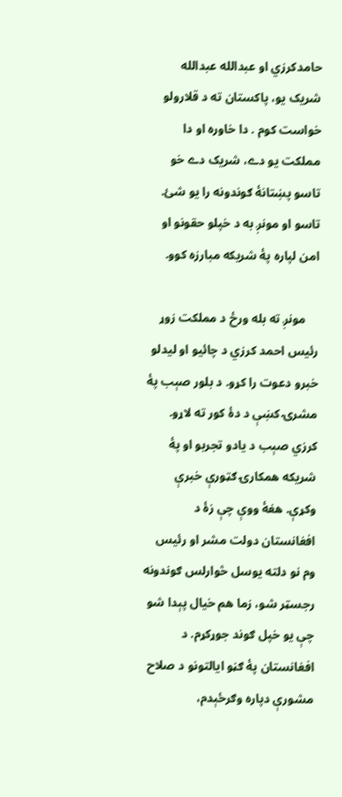حامدکرزي او عبدالله عبدالله شريک يو، پاکستان ته د قلارولو خواست کوم . دا خاوره او دا مملکت يو دے، شريک دے خو تاسو پښتانۀ ګوندونه را يو شئ. تاسو او مونږ به د خپلو حقونو او امن لپاره پۀ شريکه مبارزه کوو.

    مونږ ته بله ورځ د مملکت زوړ رئيس احمد کرزي د چائيو او ليدلو خبرو دعوت را کړو. د بلور صېب پۀ مشرۍ کښې د دۀ کور ته لاړو. کرزي صېب د يادو تجربو او پۀ شريکه همکارۍ ګټورې خبرې وکړې. هغۀ ووې چې زۀ د افغانستان دولت مشر او رئيس وم نو دلته يوسل څوارلس ګوندونه رجسټر شو، زما هم خيال پېدا شو چې يو خپل ګوند جوړکړم. د افغانستان پۀ ګڼو ايالتونو د صلاح مشورې دپاره وګرځېدم،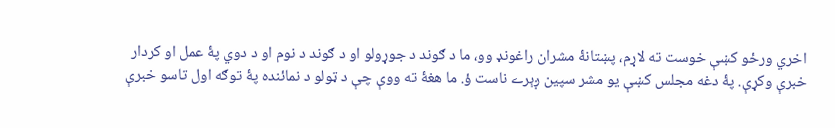اخري ورځو کښې خوست ته لاړم، پښتانۀ مشران راغونډ وو، ما د ګوند د جوړولو او د ګوند د نوم او د دوي پۀ عمل او کردار خبرې وکړې. پۀ دغه مجلس کښې يو مشر سپين ږېرے ناست ؤ. ما هغۀ ته ووې چې د ټولو د نمائنده پۀ توګه اول تاسو خبرې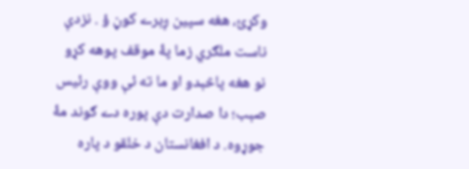وکړئ، هغه سپين ږېرے کوڼ ؤ . نزدې ناست ملګري زما پۀ موقف پوهه کړو نو هغه پاڅېدو او ما ته ئې ووې رئيس صېب؛ دا صدارت دې پوره دے ګوند مۀ جوړوه. د افغانستان د خلقو د پاره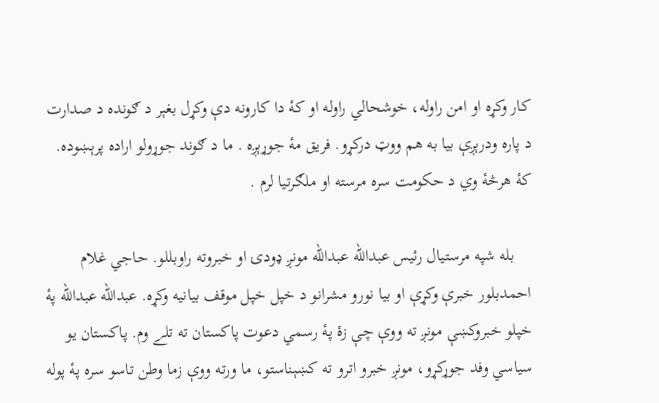کار وکړه او امن راوله، خوشحالي راوله او کۀ دا کارونه دې وکړل بغېر د ګونده د صدارت د پاره ودرېږې بيا به هم ووټ درکړو. فريق مۀ جوړېږه . ما د ګوند جوړولو اراده پرېښوده. کۀ هرڅۀ وي د حکومت سره مرسته او ملګرتيا لرم .

    بله شپه مرستيال رئيس عبدالله عبدالله مونږ ډودۍ او خبروته راوبللو. حاجي غلام احمدبلور خبرې وکړې او بيا نورو مشرانو د خپل خپل موقف بيانيه وکړه. عبدالله عبدالله پۀ خپلو خبروکښې مونږ ته ووې چې زۀ پۀ رسمي دعوت پاکستان ته تلے وم. پاکستان يو سياسي وفد جوړکړو، مونږ خبرو اترو ته کښېناستو، ما ورته ووې زما وطن تاسو سره پۀ پوله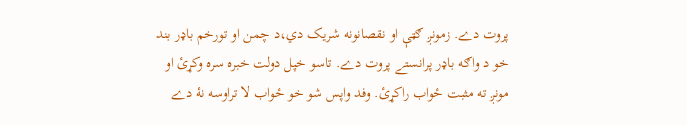پروت دے. زمونږ ګټې او نقصانونه شريک دي،د چمن او تورخم باډر بند خو د واګه باډر پرانستے پروت دے. تاسو خپل دولت خبره سره وکړئ او مونږ ته مثبت ځواب راکړئ. وفد واپس شو خو ځواب لا تراوسه نۀ دے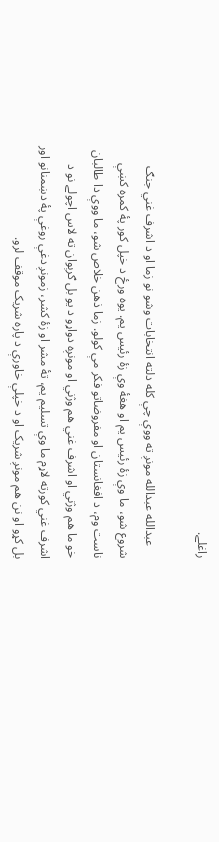راغلے.

    عبدالله عبدالله مونږ ته ووې چې کله دلته انتخابات وشو نو زما او د اشرف غني جنګ شروع شو، ما وې زۀ رئيس يم او هغۀ وې زۀ رئيس يم. يوه ورځ د خپل کور پۀ کمره کښې ناست وم، د افغانستان او مفروضاتو فکر مې کولو. زما ذهن خلاص شو، ما ووې دا طالبان خو ما هم وژني او اشرف غني هم وژني او مونږه دواړو د يو بل ګرېوان ته لاس اچولے نو د اشرف غني کورته لاړم ما وې تسليم يم، تۀ مشر او زۀ کشر، زمونږ دغې روغې پۀ دښمنانو اور بل کړو او نن هم مونږ شريک او د خپلې خاورې د پاره شريک موقف لرو.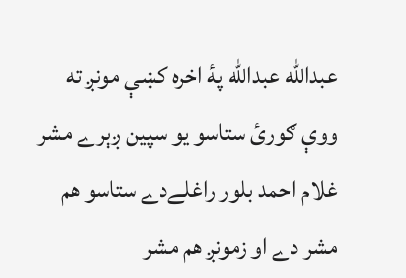عبدالله عبدالله پۀ اخره کښې مونږ ته ووې ګورئ ستاسو يو سپين ږېرے مشر غلام احمد بلور راغلےدے ستاسو هم مشر دے او زمونږ هم مشر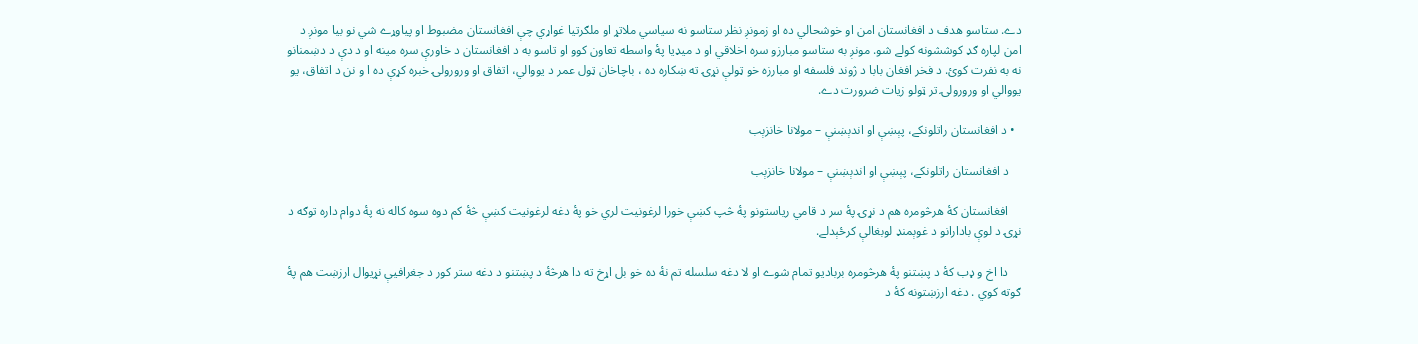دے. ستاسو هدف د افغانستان امن او خوشحالي ده او زمونږ نظر ستاسو نه سياسي ملاتړ او ملګرتيا غواړي چې افغانستان مضبوط او پياوړے شي نو بيا مونږ د امن لپاره ګډ کوششونه کولے شو. مونږ به ستاسو مبارزو سره اخلاقي او د ميډيا پۀ واسطه تعاون کوو او تاسو به د افغانستان د خاورې سره مينه او د دې د دښمنانو نه به نفرت کوئ. د فخر افغان بابا د ژوند فلسفه او مبارزه خو ټولې نړۍ ته ښکاره ده ، باچاخان ټول عمر د يووالي، اتفاق او ورورولۍ خبره کړې ده ا و نن د اتفاق، يو يووالي او ورورولۍ تر ټولو زيات ضرورت دے.

  • د افغانستان راتلونکے، پېښې او اندېښنې – مولانا خانزېب

    د افغانستان راتلونکے، پېښې او اندېښنې – مولانا خانزېب

    افغانستان کۀ هرڅومره هم د نړۍ پۀ سر د قامي رياستونو پۀ څپ کښې خورا لرغونيت لري خو پۀ دغه لرغونيت کښې څۀ کم دوه سوه کاله نه پۀ دوام داره توګه د نړۍ د لوې بادارانو د غوېمنډ لوبغالې کرځېدلے.

    دا اخ و ډب کۀ د پښتنو پۀ هرڅومره برباديو تمام شوے او لا دغه سلسله تم نۀ ده خو بل اړخ ته دا هرڅۀ د پښتنو د دغه ستر کور د جغرافيې نړيوال ارزښت هم پۀ ګوته کوي . دغه ارزښتونه کۀ د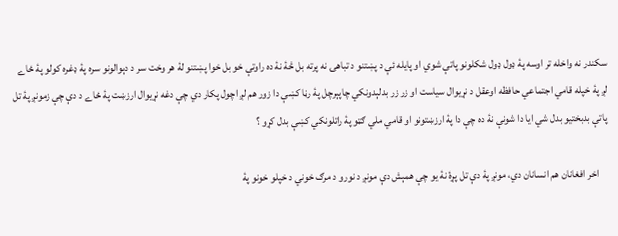سکندر نه واخله تر اوسه پۀ ډول ډول شکلونو پاتې شوي او پايله ئې د پښتنو د تباهۍ نه پرته بل څۀ نۀ ده راوتې خو بل خوا پښتنو لۀ هر وخت سر د دېوالونو سره پۀ ډغره کولو پۀ ځاے لږ پۀ خپله قامي اجتماعي حافظه اوعقل د نړيوال سياست او زر زر بدلېدونکي چاپېرچل پۀ رڼا کښې دا زور هم لږ اچول پکار دي چې دغه نړيوال ارزښت پۀ ځاے د دې چې زمونږ پۀ تل پاتې بدبختيو بدل شي ايا دا شونې نۀ ده چې دا پۀ ارزښتونو او قامي ملي ګټو پۀ راتلونکي کښې بدل کړو ؟

    اخر افغانان هم انسانان دي، مونږ پۀ دې تل پړۀ نۀ يو چې همېش دې مونږ د نورو د مرګ خوني د خپلو خونو پۀ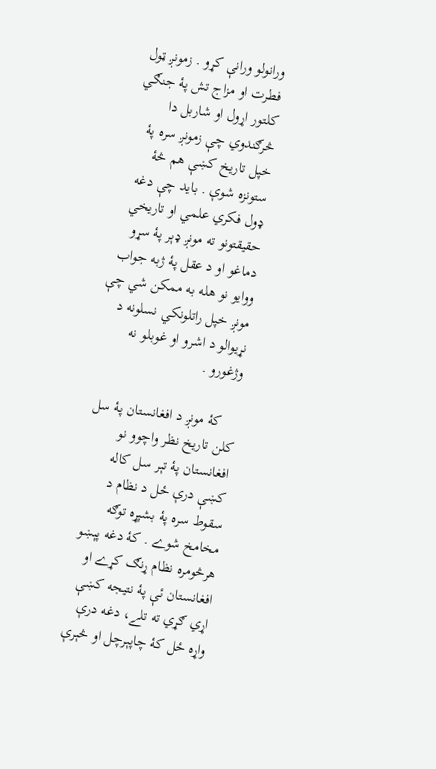ورانولو ورانې کړو . زمونږ ټول فطرت او مزاج تش پۀ جنګي کلتور اړول او شاربل دا څرګندوي چې زمونږ سره پۀ خپل تاريخ کښې هم څۀ ستونزه شوې . بايد چې دغه ډول فکري علمي او تاريخي حقيقتونو ته مونږ ډېر پۀ سړو دماغو او د عقل پۀ ژبه جواب ووايو نو هله به ممکن شي چې مونږ خپل راتلونکي نسلونه د نړيوالو د اشرو او غوبلو نه وژغورو .

    کۀ مونږ د افغانستان پۀ سل کلن تاريخ نظر واچوو نو افغانستان پۀ تېر سل کاله کښې درې ځل د نظام د سقوط سره پۀ بشپړه توګه مخامخ شوے . کۀ دغه پېښو هرڅومره نظام ړنګ کړے او افغانستان ئې پۀ نتيجه کښې اړي ګړي ته تلے، دغه درې واړه ځل کۀ چاپېرچل او څېرې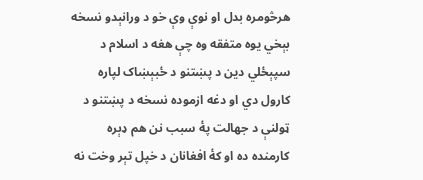هرڅومره بدل او نوې وې خو د ورانېدو نسخه بېخي يوه متفقه وه چې هغه د اسلام د سپېځلي دين د پښتنو د ځبېښاک لپاره کارول دي او دغه ازموده نسخه د پښتنو د ټولنې د جهالت پۀ سبب نن هم ډېره کارمنده ده او کۀ افغانان د خپل تېر وخت نه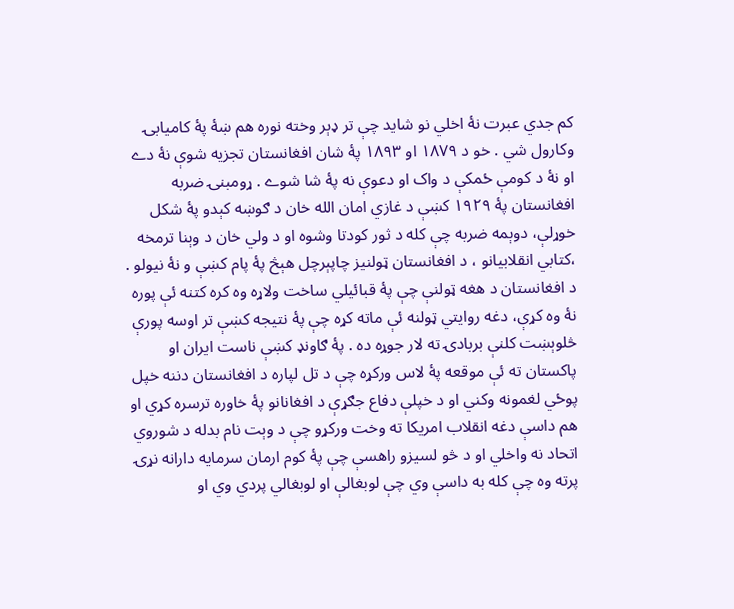کم جدي عبرت نۀ اخلي نو شايد چې تر ډېر وخته نوره هم ښۀ پۀ کاميابۍ وکارول شي . خو د ۱۸۷۹ او ۱۸۹۳ پۀ شان افغانستان تجزيه شوې نۀ دے او نۀ د کومې ځمکې د واک او دعوې نه پۀ شا شوے . ړومبنۍ ضربه افغانستان پۀ ۱۹۲۹ کښې د غازي امان الله خان د ګوښه کېدو پۀ شکل خوړلې، دوېمه ضربه چې کله د ثور کودتا وشوه او د ولي خان د وېنا ترمخه ،کتابي انقلابيانو ، د افغانستان ټولنيز چاپېرچل هېڅ پۀ پام کښې و نۀ نيولو . د ‌افغانستان د هغه ټولنې چې پۀ قبائيلي ساخت ولاړه وه کره کتنه ئې پوره نۀ وه کړې، دغه روايتي ټولنه ئې ماته کړه چې پۀ نتيجه کښې تر اوسه پورې څلوېښت کلنې بربادۍ ته لار جوړه ده . پۀ ګاونډ کښې ناست ايران او پاکستان ته ئې موقعه پۀ لاس ورکړه چې د تل لپاره د افغانستان دننه خپل پوځي لغمونه وکني او د خپلې دفاع جګړې د افغانانو پۀ خاوره ترسره کړي او هم داسې دغه انقلاب امريکا ته وخت ورکړو چې د وېت نام بدله د شوروي اتحاد نه واخلي او د څو لسيزو راهسې چې پۀ کوم ارمان سرمايه دارانه نړۍ پرته وه چې کله به داسې وي چې لوبغالې او لوبغالي پردي وي او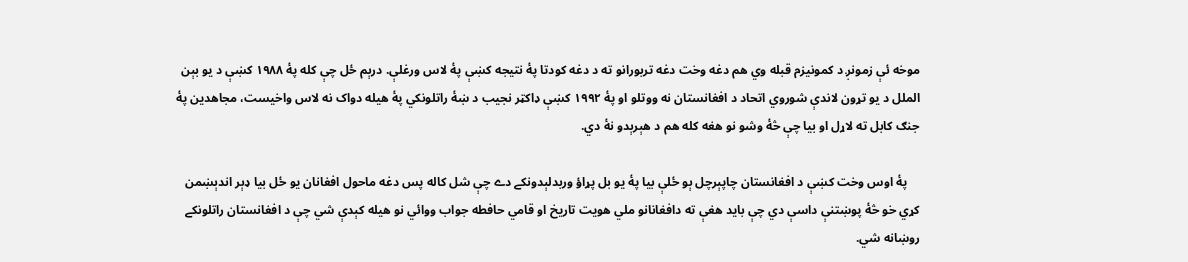موخه ئې زمونږ د کمونيزم قبله وي هم دغه وخت دغه تربورانو ته د دغه کودتا پۀ نتيجه کښې پۀ لاس ورغلې. درېم ځل چې کله پۀ ۱۹۸۸ کښې د يو بېن الملل د يو تړون لاندې شوروي اتحاد د افغانستان نه ووتلو او پۀ ۱۹۹۲ کښې ډاکټر نجيب د ښۀ راتلونکي پۀ هيله دواک نه لاس واخيست، مجاهدين پۀ جنګ کابل ته لاړل او بيا چې څۀ وشو نو هغه کله هم د هېرېدو نۀ دي.

    پۀ اوس وخت کښې د افغانستان چاپېرچل ېو ځلې بيا پۀ يو بل پړاؤ وربدلېدونکے دے چې شل کاله پس دغه ماحول افغانان يو ځل بيا ډېر اندېښمن کړي خو څۀ پوښتنې داسې دي چې بايد هغې ته دافغانانو ملي هويت تاريخ او قامي حافطه جواب ووائي نو هیله کېدې شي چې د افغانستان راتلونکے روښانه شي.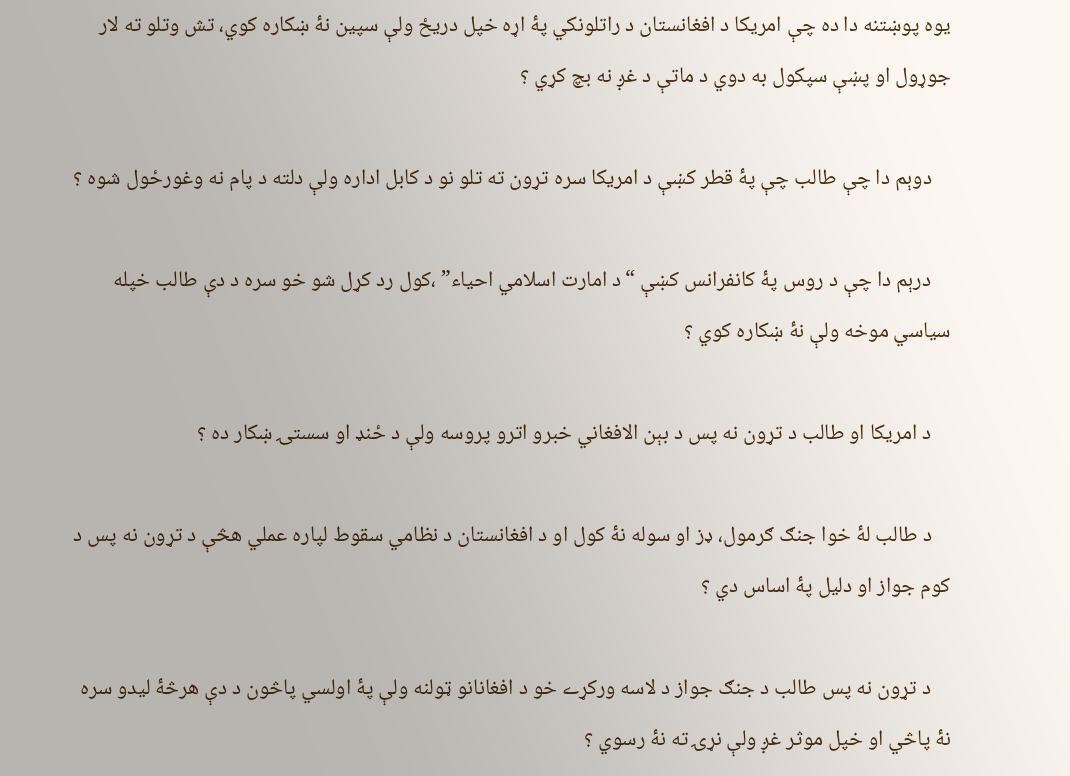يوه پوښتنه دا ده چې امريکا د افغانستان د راتلونکي پۀ اړه خپل دريځ ولې سپين نۀ ښکاره کوي، تش وتلو ته لار جوړول او پښې سپکول به دوي د ماتې د غږ نه بچ کړي ؟

    دوېم دا چې طالب چې پۀ قطر کښې د امريکا سره تړون ته تلو نو د کابل اداره ولې دلته د پام نه وغورځول شوه ؟

    درېم دا چې د روس پۀ کانفرانس کښې “د امارت اسلامي احياء” ،کول رد کړل شو خو سره د دې طالب خپله سياسي موخه ولې نۀ ښکاره کوي ؟

    د امريکا او طالب د تړون نه پس د بېن الافغاني خبرو اترو پروسه ولې د ځنډ او سستۍ ښکار ده ؟

    د طالب لۀ خوا جنګ ګرمول، ډز او سوله نۀ کول او د افغانستان د نظامي سقوط لپاره عملي هڅې د تړون نه پس د کوم جواز او دليل پۀ اساس دي ؟

    د تړون نه پس طالب د جنګ جواز د لاسه ورکړے خو د افغانانو ټولنه ولې پۀ اولسي پاڅون د دې هرڅۀ ليدو سره نۀ پاڅي او خپل موثر غږ ولې نړۍ ته نۀ رسوي ؟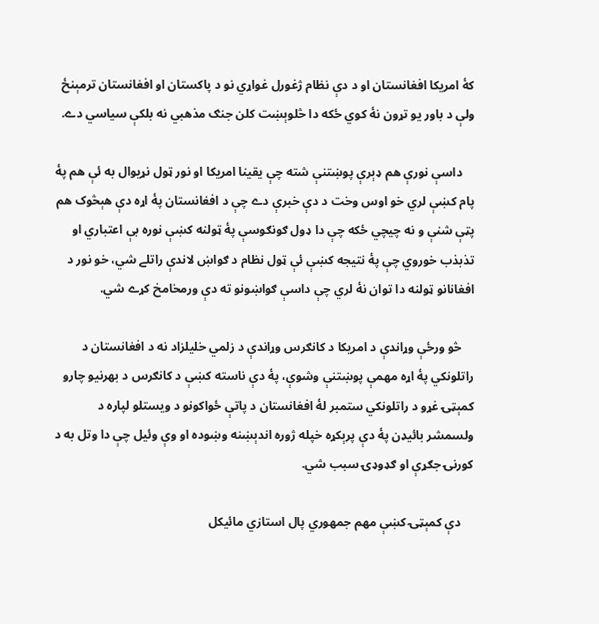کۀ امريکا افغانستان او د دې نظام ژغورل غواړي نو د پاکستان او افغانستان ترمېنځ ولې د باور يو تړون نۀ کوي ځکه دا څلوېښت کلن جنګ مذهبي نه بلکې سياسي دے.

    داسې نورې هم ډېرې پوښتنې شته چې يقينا امريکا او نور ټول نړيوال به ئې هم پۀ پام کښې لري خو اوس وخت د دې خبرې دے چې د افغانستان پۀ اړه دې هېڅوک هم پټې شنې و نه چيچي ځکه چې دا ډول ګونګوسې پۀ ټولنه کښې نوره بې اعتباري او تذبذب خوروي چې پۀ نتيجه کښې ئې ټول نظام د ګواښ لاندې راتلے شي، خو نور د افغانانو ټولنه دا توان نۀ لري چې داسې ګواښونو ته دې ورمخامخ کړے شي.

    څو ورځې وړاندې د امريکا د کانګرس وړاندې د زلمي خليلزاد نه د افغانستان د راتلونکي پۀ اړه مهمې پوښتنې وشوې، پۀ دې ناسته کښې د کانګرس د بهرنیو چارو کمېټۍ غړو د راتلونکي ستمبر لۀ افغانستان د پاتې ځواکونو د ويستلو لپاره د ولسمشر بائیډن پۀ دې پرېکړه خپله ژوره اندېښنه وښوده او وې وئیل چې دا وتل به د کورنۍ جګړې او ګډوډۍ سبب شي.

    دې کمېټۍ کښې مهم جمهوري پال استازي مائیکل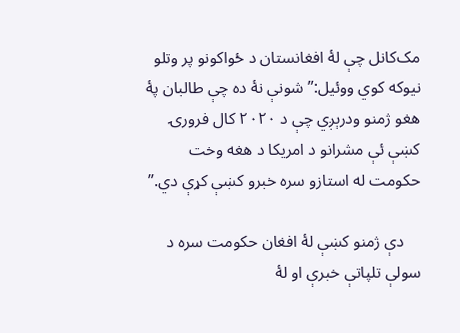مک‌کانل چې لۀ افغانستان د ځواکونو پر وتلو نیوکه کوي ووئیل:”شونې نۀ ده چې طالبان پۀ هغو ژمنو ودرېږي چې د ۲۰۲۰ کال فرورۍ کښې ئې مشرانو د امریکا د هغه وخت حکومت له استازو سره خبرو کښې کړې دي.”

    دې ژمنو کښې لۀ افغان حکومت سره د سولې تلپاتې خبرې او لۀ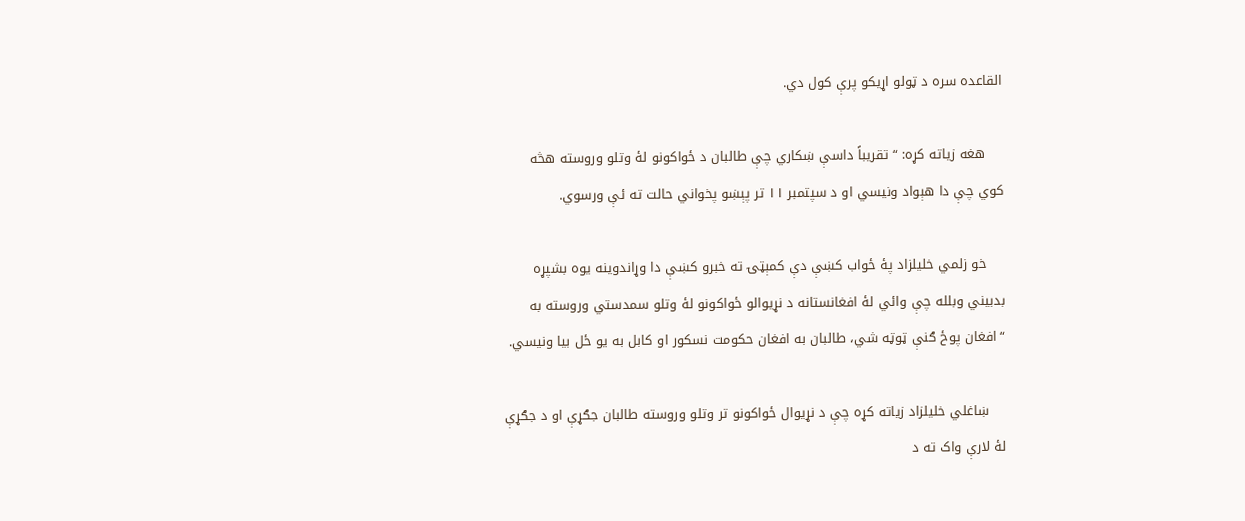القاعده سره د ټولو اړیکو پرې کول دي.

    هغه زیاته کړه: “تقریباً داسې ښکاري چې طالبان د ځواکونو لۀ وتلو وروسته هڅه کوي چې دا هېواد ونیسي او د سپتمبر ۱۱ تر پېښو پخواني حالت ته ئې ورسوي.

    خو زلمي خلیلزاد پۀ ځواب کښې دې کمېټۍ ته خبرو کښې دا وړاندوینه یوه بشپړه بدبیني وبلله چې وائي لۀ افغانستانه د نړيوالو ځواکونو لۀ وتلو سمدستي وروسته به “افغان پوځ ګنې ټوټه شي، طالبان به افغان حکومت نسکور او کابل به يو ځل بيا ونیسي.

    ښاغلي خلیلزاد زیاته کړه چې د نړيوال ځواکونو تر وتلو وروسته طالبان جګړې او د جګړې لۀ لارې واک ته د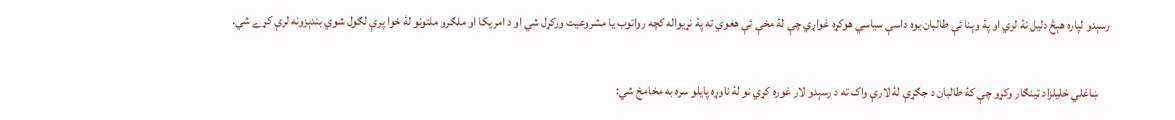رسېدو لپاره هېڅ دلیل نۀ لري او پۀ وېنا ئې طالبان یوه داسې سیاسي هوکړه غواړي چې لۀ مخې ئې هغوي ته پۀ نړيواله کچه رواتوب یا مشروعیت ورکړل شي او د امریکا او ملګرو ملتونو لۀ خوا پرې لګول شوي بندېزونه لرې کړے شي.

    ښاغلي خلیلزاد ټینګار وکړو چې کۀ طالبان د جګړې لۀ لارې واک ته د رسېدو لار غوره کړي نو لۀ ناوړه پايلو سره به مخامخ شي: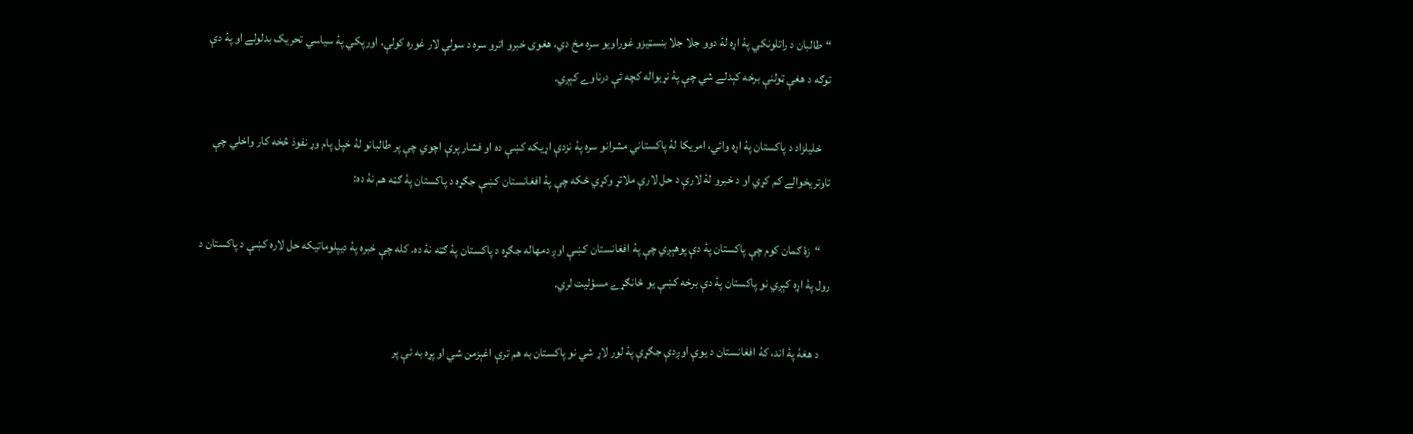“طالبان د راتلونکي پۀ اړه لۀ دوو جلا جلا بنسټیزو غوراويو سره مخ دي، هغوی خبرو اترو سره د سولې لار غوره کولې، اورپکي پۀ سیاسي تحریک بدلولے او پۀ دې توګه د هغې ټولنې برخه کېدلے شي چې پۀ نړيواله کچه ئې درناوے کېږي.

    خليلزاد د پاکستان پۀ اړه وائي، امریکا لۀ پاکستاني مشرانو سره پۀ نزدې اړیکه کښې ده او فشار پرې اچوي چې پر طالبانو لۀ خپل پام وړ نفوذ څخه کار واخلي چې تاوتریخوالے کم کړي او د خبرو لۀ لارې د حل لارې ملاتړ وکړي ځکه چې پۀ افغانستان کښې جګړه د پاکستان پۀ ګټه هم نۀ ده:

    “زۀ ګمان کوم چې پاکستان پۀ دې پوهېږي چې پۀ افغانستان کښې اوږ دمهاله جګړه د پاکستان پۀ ګټه نۀ ده. کله چې خبره پۀ دیپلوماتیکه حل لاره کښې د پاکستان د رول پۀ اړه کېږي نو پاکستان پۀ دې برخه کښې یو ځانګړے مسؤلیت لري.

    د هغۀ پۀ اند، کۀ افغانستان د یوې اوږدې جګړې پۀ لور لاړ شي نو پاکستان به هم ترې اغېزمن شي او پړه به ئې پر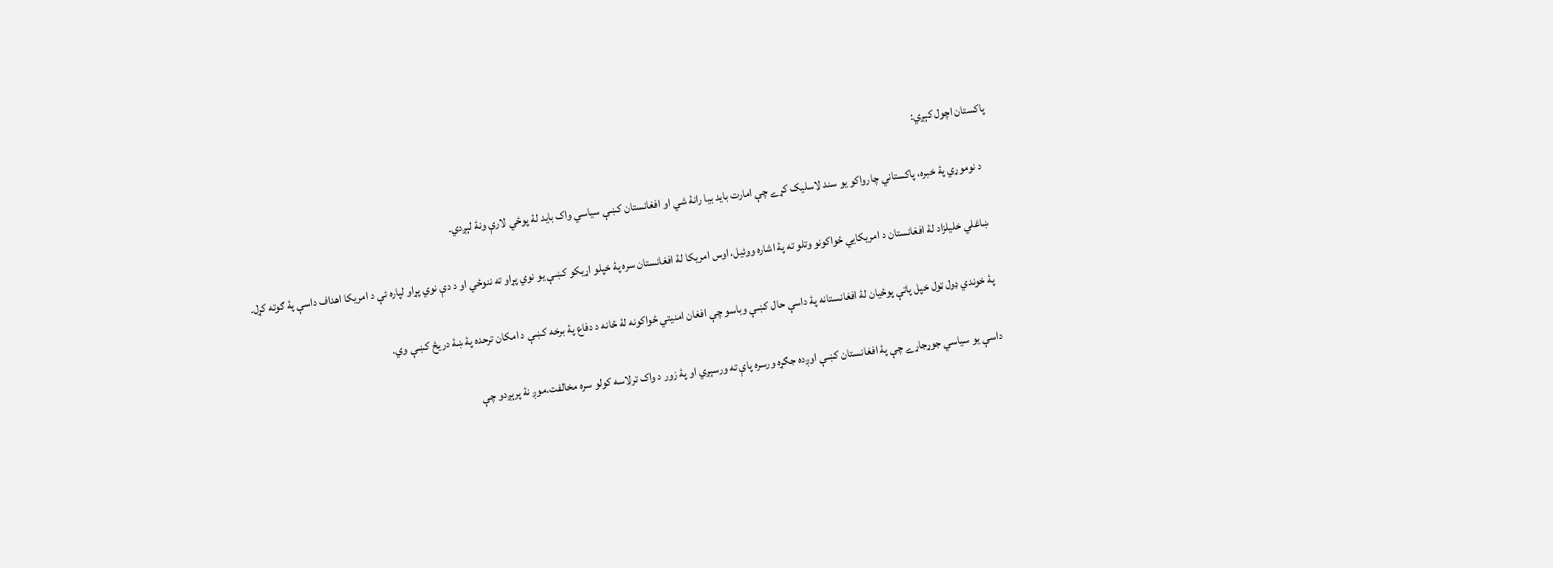پاکستان اچول کېږي:

    د نوموړي پۀ خبره، پاکستاني چارواکو یو سند لاسلیک کړے چې امارت باید بیا رانۀ شي او افغانستان کښې سیاسي واک باید لۀ پوځي لارې ونۀ لېږدي.

    ښاغلي خلیلزاد لۀ افغانستان د امریکايي ځواکونو وتلو ته پۀ اشاره ووئیل، اوس امریکا لۀ افغانستان سره پۀ خپلو اړیکو کښې یو نوي پړاو ته ننوځي او د دې نوي پړاو لپاره ئې د امریکا اهداف داسې پۀ ګوته کړل.

    پۀ خوندي ډول ټول خپل پاتې پوځیان لۀ افغانستانه پۀ داسې حال کښې وباسو چې افغان امنیتي ځواکونه لۀ ځانه د دفاع پۀ برخه کښې د امکان ترحده پۀ ښۀ دریځ کښې وي.

    داسې یو سیاسي جوړجاړے چې پۀ افغانستان کښې اوږده جګړه ورسره پاې ته ورسېږي او پۀ زور د واک ترلاسه کولو سره مخالفت.موږ نۀ پرېږدو چې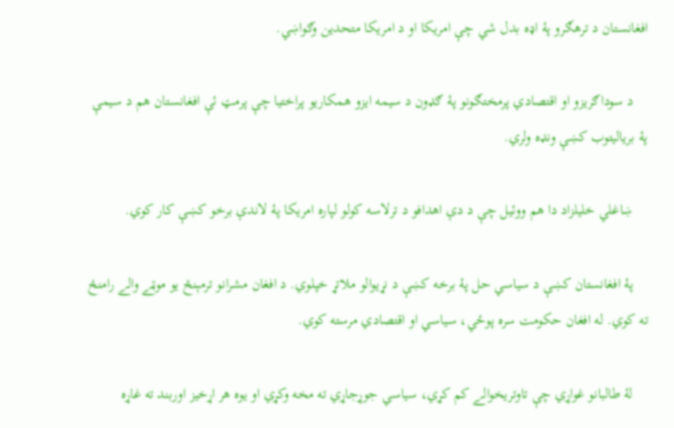افغانستان د ترهګرو پۀ اډه بدل شي چې امریکا او د امریکا متحدین وګواښي.

    د سوداګریزو او اقتصادي پرمختګونو پۀ ګډون د سیمه ایزو همکاریو پراختیا چې پرمټ ئې افغانستان هم د سیمې پۀ بریالیتوب کښې ونډه ولري.

    ښاغلي خلیلزاد دا هم ووئیل چې د دې اهدافو د ترلاسه کولو لپاره امریکا پۀ لاندې برخو کښې کار کوي.

    پۀ افغانستان کښې د سیاسي حل پۀ برخه کښې د نړیوالو ملاتړ خپلوي. د افغان مشرانو ترمېنځ یو موټے والے رامنځ ته کوي. له افغان حکومت سره پوځي، سیاسي او اقتصادي مرسته کوي.

    لۀ طالبانو غواړي چې تاوتریخوالے کم کړي، سیاسي جوړجاړي ته مخه وکړي او یوه هر اړخیز اوربند ته غاړه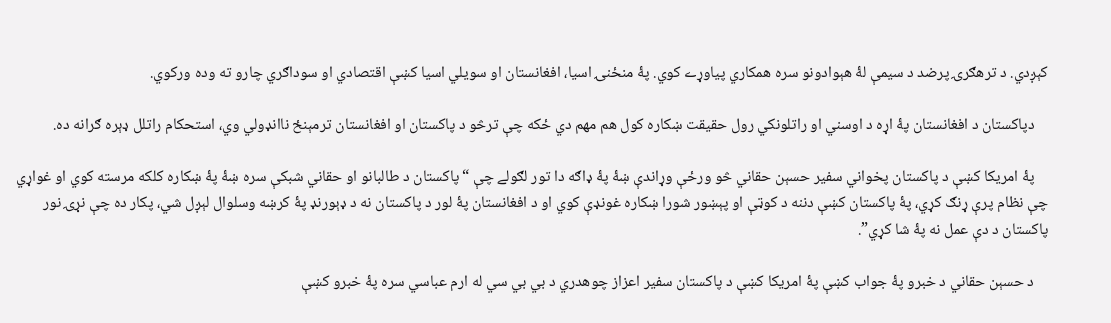کېږدي. د ترهګرۍ پرضد د سیمې لۀ هېوادونو سره همکاري پیاوړے کوي. پۀ منځنۍ اسیا، افغانستان او سویلي اسیا کښې اقتصادي او سوداګري چارو ته وده ورکوي.

    دپاکستان د افغانستان پۀ اړه د اوسني او راتلونکي رول حقيقت ښکاره کول هم مهم دي ځکه چې ترڅو د پاکستان او افغانستان ترمېنځ ناانډولي وي، استحکام راتلل ډېره ګرانه ده.

    پۀ امريکا کښې د پاکستان پخواني سفير حسېن حقاني څو ورځې وړاندې ښۀ پۀ ډاګه دا تور لګولے چې “پاکستان د طالبانو او حقاني شبکې سره ښۀ پۀ ښکاره کلکه مرسته کوي او غواړي چې نظام پرې ړنګ کړي، پۀ پاکستان کښې دننه د کوټې او پېښور شورا ښکاره غونډې کوي او د افغانستان پۀ لور د پاکستان نه د ډېورنډ پۀ کرښه وسلوال لېږل شي، پکار ده چې نړۍ نور پاکستان د دې عمل نه پۀ شا کړي”.

    د حسېن حقاني د خبرو پۀ جواب کښې پۀ امريکا کښې د پاکستان سفير اعزاز چوهدري د بي بي سي له ارم عباسي سره پۀ خبرو کښې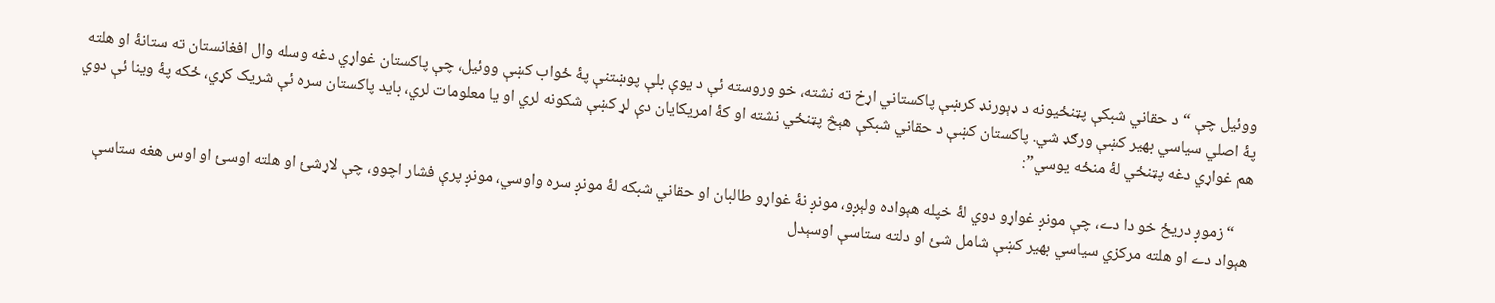ووئیل چې “د حقاني شبکې پټنځيونه د ډېورنډ کرښې پاکستاني اړخ ته نشته، خو وروسته ئې د یوې بلې پوښتنې پۀ ځواب کښې ووئیل، چې پاکستان غواړي دغه وسله وال افغانستان ته ستانۀ او هلته پۀ اصلي سیاسي بهیر کښې ورګډ شي. پاکستان کښې د حقاني شبکې هېڅ پټنځي نشته او کۀ امریکایان دې لړ کښې شکونه لري او یا معلومات لري، باید پاکستان سره ئې شریک کړي، ځکه پۀ وینا ئې دوي هم غواړي دغه پټنځي لۀ منځه یوسي”:

    “زموږ دریځ خو دا دے، چې مونږ غواړو دوي لۀ خپله هېواده ولېږو، مونږ نۀ غواړو طالبان او حقاني شبکه لۀ مونږ سره واوسي، مونږ پرې فشار اچوو، چې لاړشئ او هلته اوسئ او اوس هغه ستاسې هېواد دے او هلته مرکزي سیاسي بهیر کښې شامل شئ او دلته ستاسې اوسېدل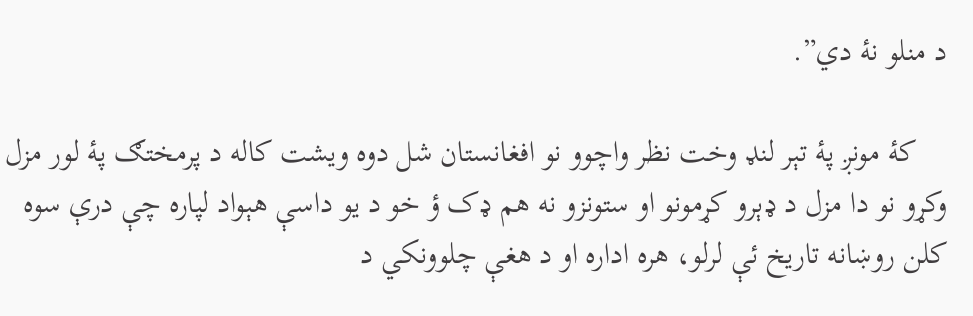د منلو نۀ دي”.

    کۀ مونږ پۀ تېر لنډ وخت نظر واچوو نو افغانستان شل دوه ويشت کاله د پرمختګ پۀ لور مزل وکړو نو دا مزل د ډېرو کړمونو او ستونزو نه هم ډک ؤ خو د يو داسې هېواد لپاره چې درې سوه کلن روښانه تاريخ ئې لرلو، هره اداره او د هغې چلوونکي د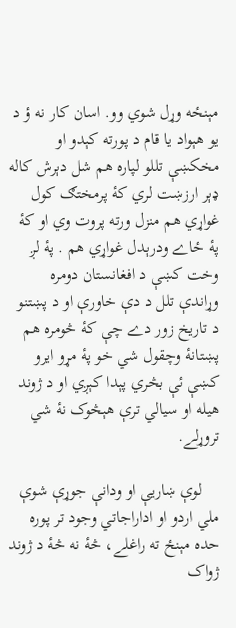مېنځه وړل شوي وو. اسان کار نه ؤ د يو هېواد يا قام د پورته کېدو او مخکښې تللو لپاره هم شل دېرش کاله ډېر ارزښت لري کۀ پرمختګ کول غواړي هم منزل ورته پروت وي او کۀ پۀ ځاے ودرېدل غواړي هم . پۀ لږ وخت کښې د افغانستان دومره وړاندې تلل د دې خاورې او د پښتنو د تاريخ زور دے چې کۀ څومره هم پښتانۀ وچقول شي خو پۀ مړو ايرو کښې ئې بڅري پېدا کېږي او د ژوند هيله او سيالي ترې هېڅوک نۀ شي تروړلے.

    لوې ښاريې او ودانې جوړې شوې ملي اردو او اداراجاتي وجود تر پوره حده مېنځ ته راغلے، څۀ نه څۀ د ژوند ژواک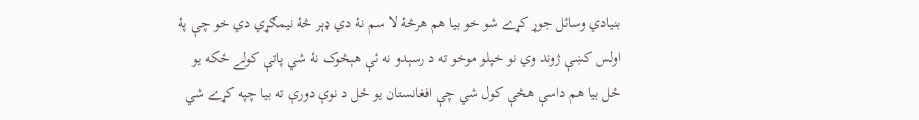بنيادي وسائل جوړ کړے شو خو بيا هم هرڅۀ لا سم نۀ دي ډېر څۀ نيمګړي دي خو چې پۀ اولس کښې ژوند وي نو خپلو موخو ته د رسېدو نه ئې هېڅوک نۀ شي پاتې کولے ځکه يو ځل بيا هم داسې هڅې کول شي چې افغانستان يو ځل د نوې دورې ته بيا چپه کړے شي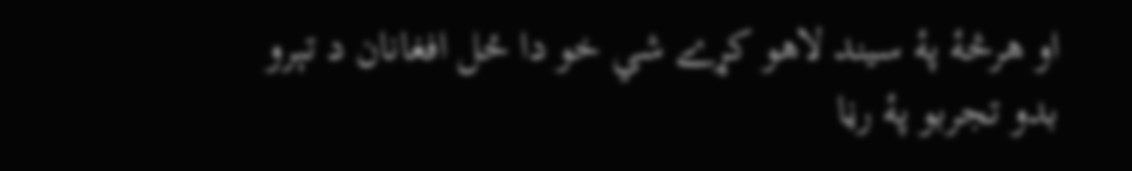او هرڅۀ پۀ سيند لاهو کړے شي خو دا ځل افغانان د تېرو بدو تجربو پۀ رڼا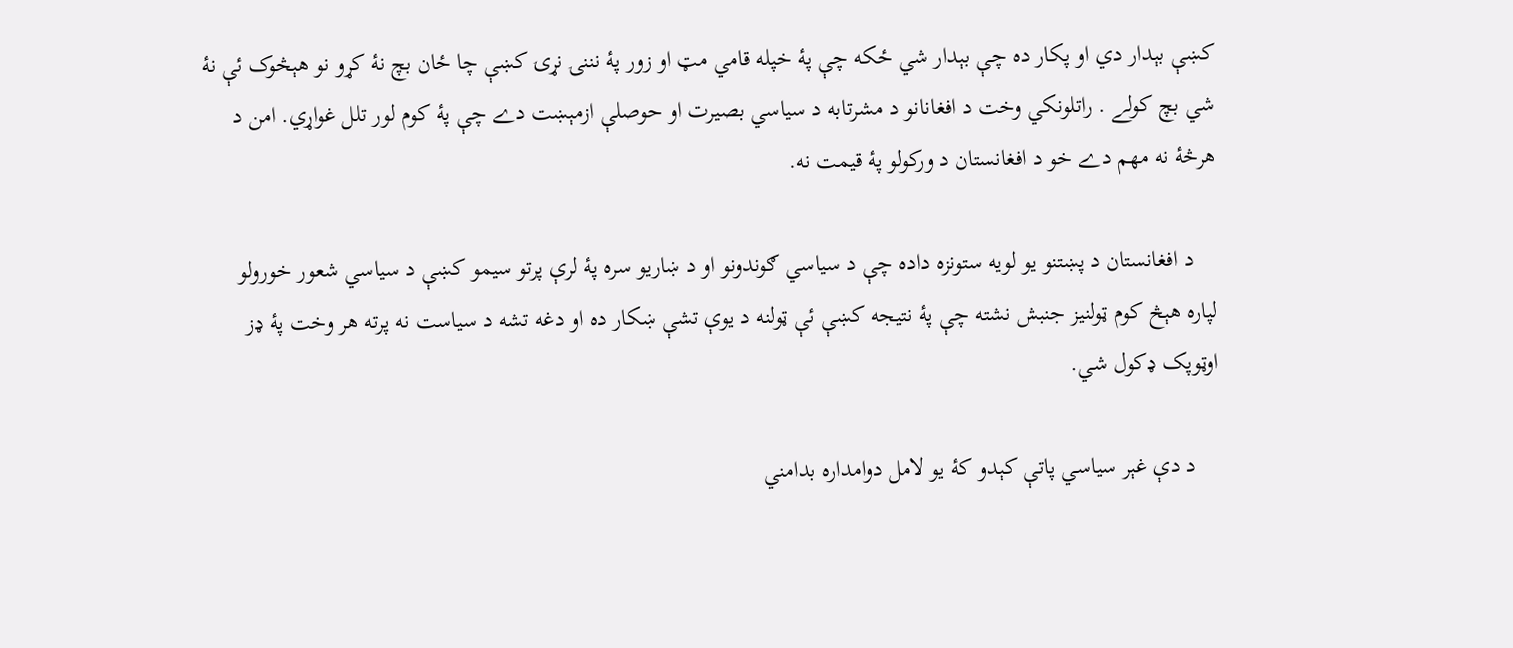کښې بېدار دي او پکار ده چې بېدار شي ځکه چې پۀ خپله قامي مټ او زور پۀ نننۍ نړۍ کښې چا ځان بچ نۀ کړو نو هېڅوک ئې نۀ شي بچ کولے . راتلونکي وخت د افغانانو د مشرتابه د سياسي بصيرت او حوصلې ازمېښت دے چې پۀ کوم لور تلل غواړي. امن د هرڅۀ نه مهم دے خو د افغانستان د ورکولو پۀ قيمت نه.

    د افغانستان د پښتنو يو لويه ستونزه داده چې د سياسي ګوندونو او د ښاريو سره پۀ لرې پرتو سيمو کښې د سياسي شعور خورولو لپاره هېڅ کوم ټولنيز جنبش نشته چې پۀ نتيجه کښې ئې ټولنه د يوې تشې ښکار ده او دغه تشه د سياست نه پرته هر وخت پۀ ډز اوټوپک ډکول شي.

    د دې غېر سياسي پاتې کېدو کۀ يو لامل دوامداره بدامني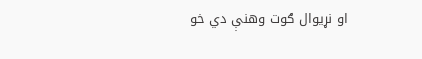او نړيوال ګوت وهنې دي خو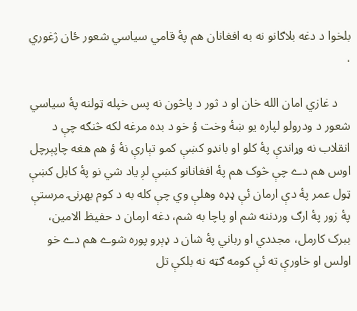بلخوا د دغه بلاګانو نه به افغانان هم پۀ قامي سياسي شعور ځان ژغوري .

    د غازي امان الله خان او د ثور د پاڅون نه پس خپله ټولنه پۀ سياسي شعور د ودرولو لپاره يو ښۀ وخت ؤ خو د بده مرغه لکه څنګه چې د انقلاب نه وړاندې پۀ کلو او بانډو کښې کمو تېارې نۀ ؤ هم هغه چاپېرچل اوس هم دے چې څوک هم پۀ افغانانو کښې لږ ياد شي نو پۀ کابل کښې ټول عمر پۀ دې ارمان ئې ډډه وهلې وي چې کله به د کوم بهرنۍ مرستې پۀ زور پۀ ارګ وردننه شم او پاچا به شم، دغه ارمان د حفيظ الامين، ببرک کارمل، مجددي او رباني پۀ شان د ډېرو پوره شوے هم دے خو اولس او خاورې ته ئې کومه ګټه نه بلکې تل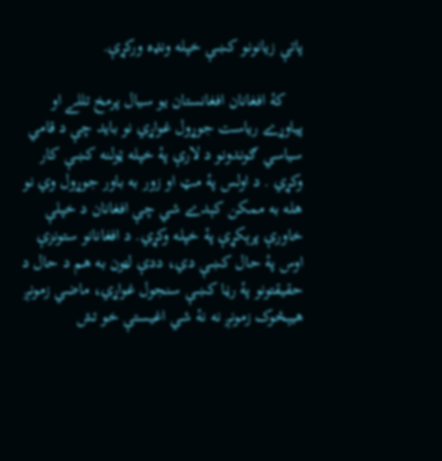پاتې زیانونو کښې خپله ونډه ورکړې.

    کۀ افغانان افغانستان يو سيال پرمخ تللے او پياوړے رياست جوړول غواړي نو بايد چې د قامي سياسي ګوندونو د لارې پۀ خپله ټولنه کښې کار وکړي . د اولس پۀ مټ او زور به باور جوړول وي نو هله به ممکن کېدے شي چې افغانان د خپلې خاورې پرېکړې پۀ خپله وکړي. د افغانانو ستونزې اوس پۀ حال کښې دي، ددې لټون به هم د حال د حقيقتونو پۀ رڼا کښې سنجول غواړي، ماضي زمونږ هيېڅوک زمونږ نه نۀ شي اغيستې خو تش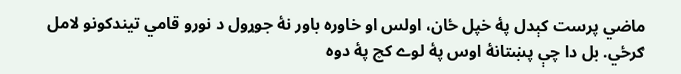ماضي پرست کېدل پۀ خپل ځان، اولس او خاوره باور نۀ جوړول د نورو قامي تيندکونو لامل ګرځي. بل دا چې پښتانۀ اوس پۀ لوے کچ پۀ دوه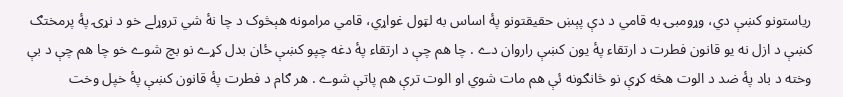رياستونو کښې دي، وړومبۍ به قامي د دې پېښ حقيقتونو پۀ اساس به لټول غواړي، قامي مرامونه هېڅوک د چا نۀ شي تروړلے خو د نړۍ پۀ پرمختګ کښې د ازل نه يو قانون فطرت د ارتقاء پۀ يون کښې راروان دے . چا هم چې د ارتقاء پۀ دغه چپو کښې ځان بدل کړے نو بچ شوے خو چا هم چې د بې وخته د باد پۀ ضد د الوت هڅه کړې نو څانګونه ئې هم مات شوي او الوت ترې هم پاتې شوے . هر ګام د فطرت پۀ قانون کښې پۀ خپل وخت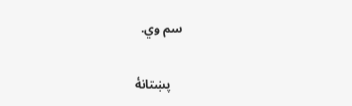سم وي.

    پښتانۀ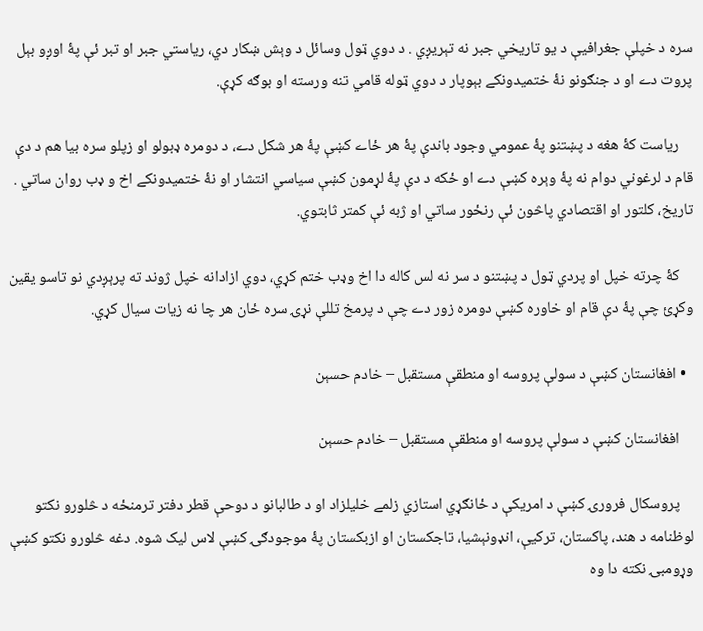سره د خپلې جغرافيې د يو تاريخي جبر نه تېريږي . د دوي ټول وسائل د وېش ښکار دي، رياستي جبر او تبر ئې پۀ اوږو بېل پروت دے او د جنګونو نۀ ختميدونکے بېوپار د دوي ټوله قامي تنه ورسته او بوګه کړې.

    رياست کۀ هغه د پښتنو پۀ عمومي وجود باندې پۀ هر ځاے کښې پۀ هر شکل دے، د دومره ډبولو او زپلو سره بيا هم د دې قام د لرغوني دوام نه پۀ وېره کښې دے او ځکه د دې پۀ لړمون کښې سیاسي انتشار او نۀ ختميدونکے اخ و ډب روان ساتي . تاريخ، کلتور او اقتصادي پاڅون ئې رنځور ساتي او ژبه ئې کمتر ثابتوي.

    کۀ چرته خپل او پردي ټول د پښتنو د سر نه لس کاله دا اخ وډب ختم کړي، دوي ازادانه خپل ژوند ته پرېږدي نو تاسو يقين وکړئ چې پۀ دې قام او خاوره کښې دومره زور دے چې د پرمخ تللې نړۍ سره ځان هر چا نه زيات سيال کړي.

  • افغانستان کښې د سولې پروسه او منطقې مستقبل – خادم حسېن

    افغانستان کښې د سولې پروسه او منطقې مستقبل – خادم حسېن

    پروسکال فرورۍ کښې د امريکې د ځانګړي استازي زلمے خليلزاد او د طالبانو د دوحې قطر دفتر ترمنځه د څلورو نکتو لوظنامه د هند، پاکستان، ترکيې، انډونېشيا، تاجکستان او ازبکستان پۀ موجودګۍ کښې لاس ليک شوه. دغه څلورو نکتو کښې وړومبۍ نکته دا وه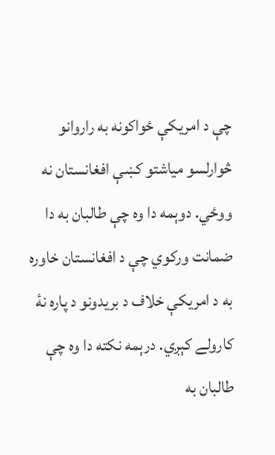چې د امريکې ځواکونه به راروانو څوارلسو مياشتو کښې افغانستان نه ووځي. دوېمه دا وه چې طالبان به دا ضمانت ورکوي چې د افغانستان خاوره به د امريکې خلاف د بريدونو د پاره نۀ کارولے کېږي. درېمه نکته دا وه چې طالبان به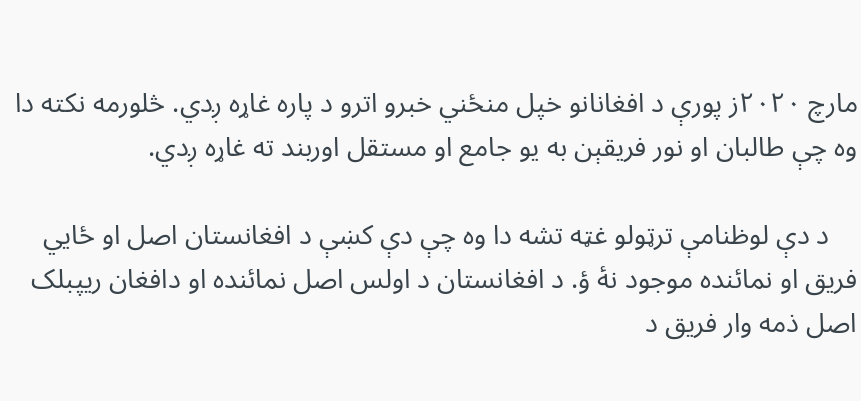مارچ ٢٠٢٠ز پورې د افغانانو خپل منځني خبرو اترو د پاره غاړه ږدي. څلورمه نکته دا وه چې طالبان او نور فريقېن به يو جامع او مستقل اوربند ته غاړه ږدي.

    د دې لوظنامې ترټولو غټه تشه دا وه چې دې کښې د افغانستان اصل او ځايي فريق او نمائنده موجود نۀ ؤ. د افغانستان د اولس اصل نمائنده او دافغان ريپبلک اصل ذمه وار فريق د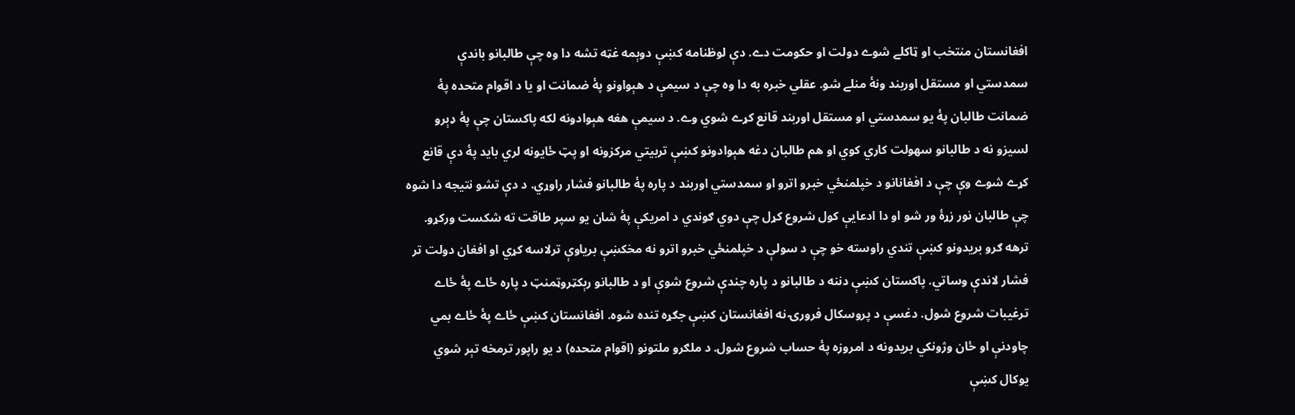افغانستان منتخب او ټاکلے شوے دولت او حکومت دے. دې لوظنامه کښې دوېمه غټه تشه دا وه چې طالبانو باندې سمدستي او مستقل اوربند ونۀ منلے شو. عقلي خبره به دا وه چې د سيمې د هېواونو پۀ ضمانت او يا د اقوام متحده پۀ ضمانت طالبان پۀ يو سمدستي او مستقل اوربند قانع کړے شوي وے. د سيمې هغه هېوادونه لکه پاکستان چې پۀ ډېرو لسيزو نه د طالبانو سهولت کاري کوي او هم طالبان دغه هېوادونو کښې تربيتي مرکزونه او پټ ځايونه لري بايد پۀ دې قانع کړے شوے وې چې د افغانانو د خپلمنځي خبرو اترو او سمدستي اوربند د پاره پۀ طالبانو فشار راوړي. د دې تشو نتيجه دا شوه چې طالبان نور زړۀ ور شو او دا ادعايې کول شروع کړل چې دوي ګوندي د امريکې پۀ شان يو سپر طاقت ته شکست ورکړو. ترهه ګرو بريدونو کښې تندي راوسته خو چې د سولې د خپلمنځي خبرو اترو نه مخکښې برياوې ترلاسه کړي او افغان دولت تر فشار لاندې وساتي. پاکستان کښې دننه د طالبانو د پاره چندې شروع شوې او د طالبانو رېکټروټمنټ د پاره ځاے پۀ ځاے ترغيبات شروع شول. دغسې د پروسکال فرورۍ نه افغانستان کښې جګړه تنده شوه. افغانستان کښې ځاے پۀ ځاے بمي چاودنې او ځان وژونکي بريدونه د امروزه پۀ حساب شروع شول. د ملګرو ملتونو (اقوام متحده) د يو راپور ترمخه تېر شوي يوکال کښې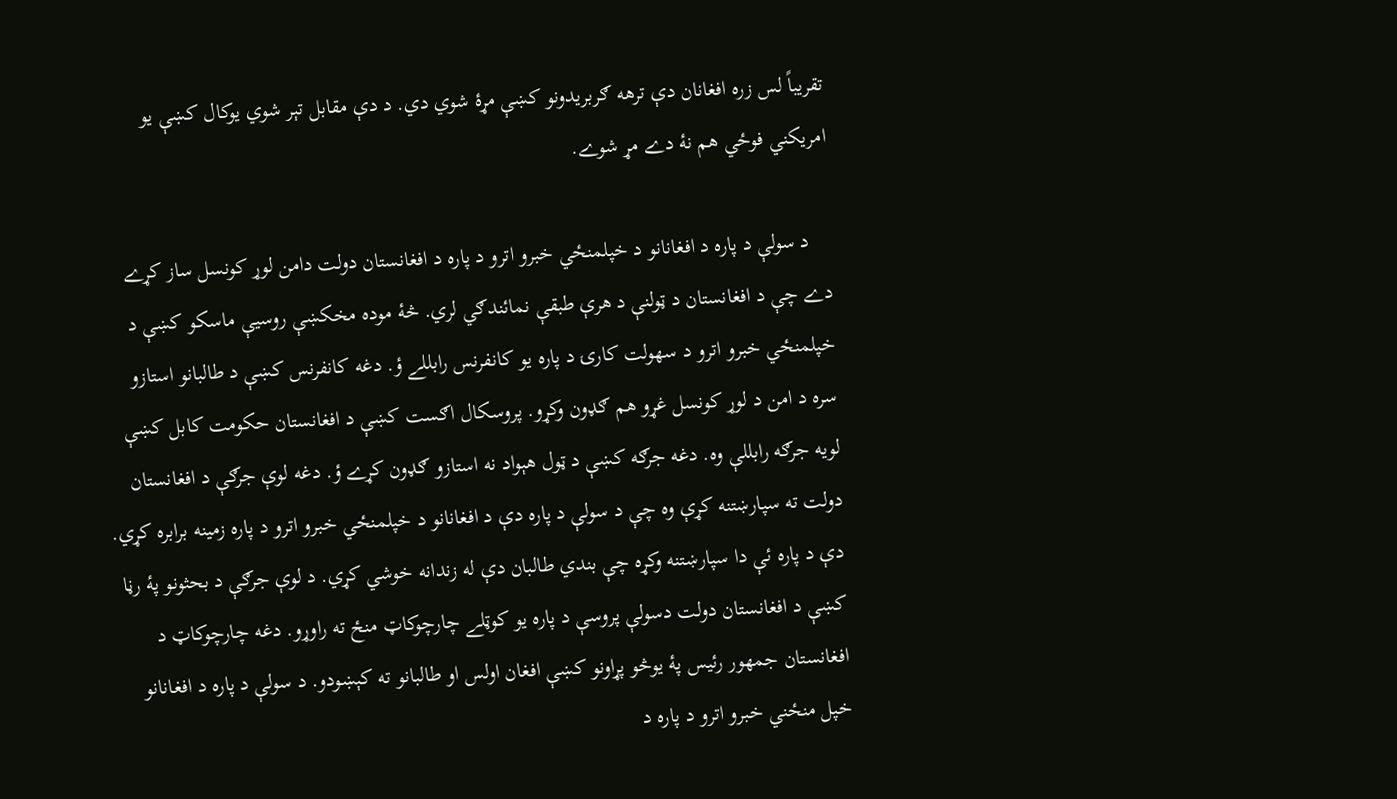تقريباً لس زره افغانان دې ترهه ګربريدونو کښې مړۀ شوي دي. د دې مقابل تېر شوي يوکال کښې يو امريکني فوځي هم نۀ دے مړ شوے.

    د سولې د پاره د افغانانو د خپلمنځي خبرو اترو د پاره د افغانستان دولت دامن لوړ کونسل ساز کړے دے چې د افغانستان د ټولنې د هرې طبقې نمائندګي لري. څۀ موده مخکښې روسيې ماسکو کښې د خپلمنځي خبرو اترو د سهولت کارۍ د پاره يو کانفرنس رابللے ؤ. دغه کانفرنس کښې د طالبانو استازو سره د امن د لوړ کونسل غړو هم ګډون وکړو. پروسکال اګست کښې د افغانستان حکومت کابل کښې لويه جرګه رابللې وه. دغه جرګه کښې د ټول هېواد نه استازو ګډون کړے ؤ. دغه لوې جرګې د افغانستان دولت ته سپارښتنه کړې وه چې د سولې د پاره دې د افغانانو د خپلمنځي خبرو اترو د پاره زمينه برابره کړي. دې د پاره ئې دا سپارښتنه وکړه چې بندي طالبان دې له زندانه خوشي کړي. د لوې جرګې د بحثونو پۀ رڼا کښې د افغانستان دولت دسولې پروسې د پاره يو کوټلے چارچوکاټ منځ ته راوړو. دغه چارچوکاټ د افغانستان جمهور رئيس پۀ يوڅو پړاونو کښې افغان اولس او طالبانو ته کېښودو. د سولې د پاره د افغانانو خپل منځني خبرو اترو د پاره د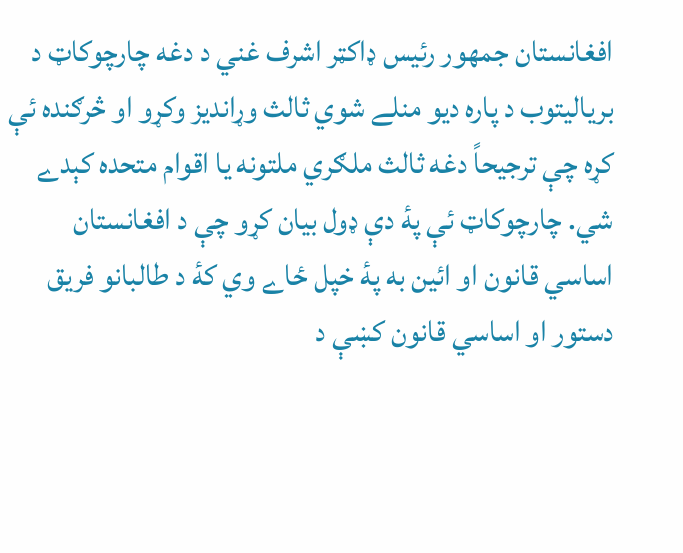افغانستان جمهور رئيس ډاکټر اشرف غني د دغه چارچوکاټ د برياليتوب د پاره ديو منلے شوي ثالث وړانديز وکړو او څرګنده ئې کړه چې ترجيحاً دغه ثالث ملګري ملتونه يا اقوام متحده کېدے شي. چارچوکاټ ئې پۀ دې ډول بيان کړو چې د افغانستان اساسي قانون او ائين به پۀ خپل ځاے وي کۀ د طالبانو فريق دستور او اساسي قانون کښې د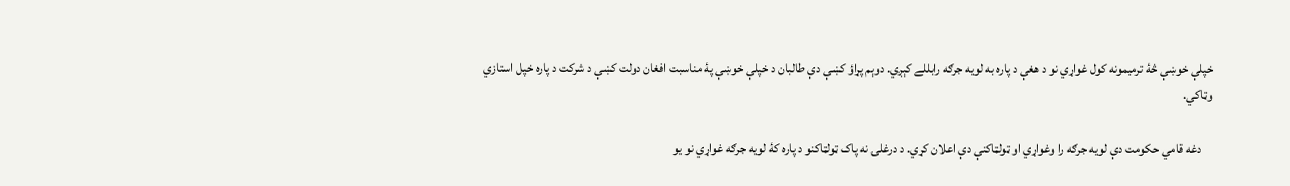خپلې خوښې څۀ ترميمونه کول غواړي نو د هغې د پاره به لويه جرګه رابللے کېږي. دوېم پړاؤ کښې دې طالبان د خپلې خوښې پۀ مناسبت افغان دولت کښې د شرکت د پاره خپل استازي وټاکي.

    دغه قامي حکومت دې لويه جرګه را وغواړي او ټولټاکنې دې اعلان کړي. د درغلۍ نه پاک ټولټاکنو د پاره کۀ لويه جرګه غواړي نو يو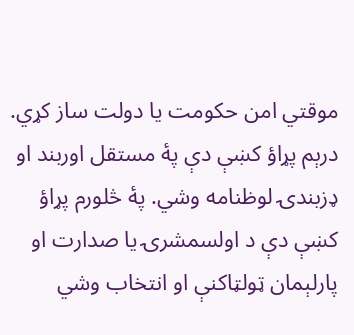موقتي امن حکومت يا دولت ساز کړي. درېم پړاؤ کښې دې پۀ مستقل اوربند او ډزبندۍ لوظنامه وشي. پۀ څلورم پړاؤ کښې دې د اولسمشرۍ يا صدارت او پارلېمان ټولټاکنې او انتخاب وشي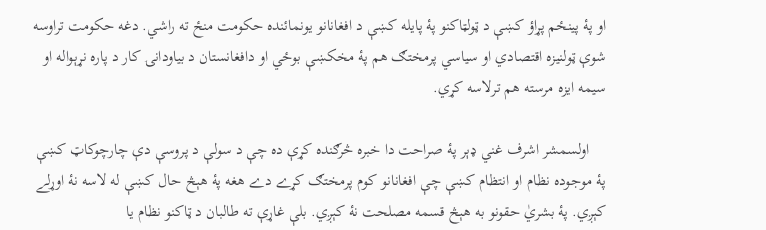او پۀ پينځم پړاؤ کښې د ټولټاکنو پۀ پايله کښې د افغانانو يونمائنده حکومت منځ ته راشي. دغه حکومت تراوسه شوې ټولنيزه اقتصادي او سياسي پرمختګ هم پۀ مخکښې بوځي او دافغانستان د بياودانۍ کار د پاره نړېواله او سيمه ايزه مرسته هم ترلاسه کړي.

    اولسمشر اشرف غني ډېر پۀ صراحت دا خبره څرګنده کړې ده چې د سولې د پروسې دې چارچوکاټ کښې پۀ موجوده نظام او انتظام کښې چې افغانانو کوم پرمختګ کړے دے هغه پۀ هېڅ حال کښې له لاسه نۀ اوړلے کېږي. پۀ بشريٰ حقونو به هېڅ قسمه مصلحت نۀ کېږي. بلې غاړې ته طالبان د ټاکنو نظام يا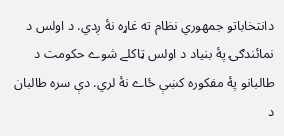دانتخاباتو جمهوري نظام ته غاړه نۀ ږدي. د اولس د نمائندګۍ پۀ بنياد د اولس ټاکلے شوے حکومت د طالبانو پۀ مفکوره کښې ځاے نۀ لري. دې سره طالبان د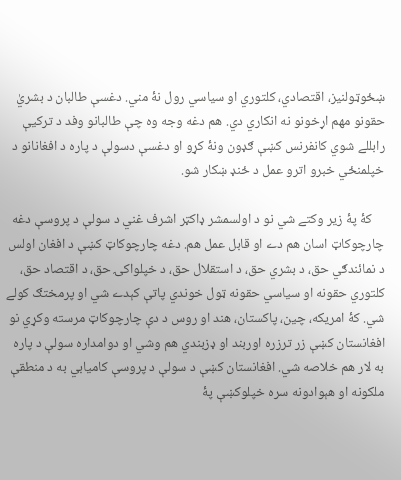ښځوټولنيز، اقتصادي، کلتوري او سياسي رول نۀ مني. دغسې طالبان د بشريٰ حقونو مهم اړخونو نه انکاري دي. هم دغه وجه وه چې طالبانو وفد د ترکيې رابللے شوي کانفرنس کښې ګډون ونۀ کړو او دغسې دسولې د پاره د افغانانو د خپلمنځي خبرو اترو عمل د ځنډ ښکار شو.

    کۀ پۀ زير وکتے شي نو د اولسمشر ډاکټر اشرف غني د سولې د پروسې دغه چارچوکاټ اسان هم دے او قابل عمل هم. دغه چارچوکاټ کښې د افغان اولس د نمائندګي حق، د بشري حق، د استقلال حق، د خپلواکۍ حق، د اقتصاد حق، کلتوري حقونه او سياسي حقونه ټول خوندي پاتې کېدے شي او پرمختګ کولے شي. کۀ امريکه، چين، پاکستان، هند او روس د دې چارچوکاټ مرسته وکړي نو افغانستان کښې زر ترزره اوربند او ډزبندي هم وشي او دوامداره سولې د پاره به لار هم خلاصه شي. افغانستان کښې د سولې د پروسې کاميابي به د منطقې ملکونه او هېوادونه سره خپلوکښې پۀ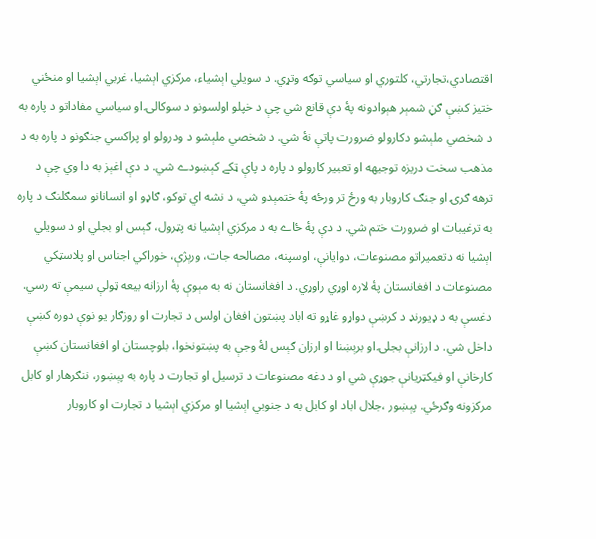اقتصادي،تجارتي، کلتوري او سياسي توګه وتړي. د سويلي اېشياء، مرکزي اېشيا، غربي اېشيا او منځني ختيز کښې ګڼ شمېر هېوادونه پۀ دې قانع شي چې د خپلو اولسونو د سوکالۍ او سياسي مفاداتو د پاره به د شخصي ملېشو دکارولو ضرورت پاتې نۀ شي. د شخصي ملېشو د ودرولو او پراکسي جنګونو د پاره به د مذهب سخت دريزه توجيهه او تعبير کارولو د پاره د پاې ټکے کېښودے شي. د دې اغېز به دا وي چې د ترهه ګرۍ او جنګ کاروبار به ورځ تر ورځه پۀ ختمېدو شي، د نشه اي توکو، ګاډو او انسانانو سمګلنګ د پاره به ترغيبات او ضرورت ختم شي. د دې پۀ ځاے به د مرکزي اېشيا نه پټرول، ګېس او بجلي او د سويلي اېشيا نه دتعميراتو مصنوعات، دوايانې، اوسپنه، مصالحه جات، ورېژې، خوراکي اجناس او پلاسټکي مصنوعات د افغانستان پۀ لاره اوړي راوړي. د افغانستان نه به مېوې پۀ ارزانه بيعه ټولې سيمې ته رسي. دغسې به د ډيورنډ د کرښې دواړو غاړو ته اباد پښتون افغان اولس د تجارت او روزګار يو نوې دوره کښې داخل شي. د ارزانې بجلۍ او برېښنا او ارزان ګېس لۀ وجې به پښتونخوا، بلوچستان او افغانستان کښې کارخانې او فيکټريانې جوړې شي او د دغه مصنوعات د ترسيل او تجارت د پاره به پېښور، ننګرهار او کابل مرکزونه وګرځي. پېښور ،جلال اباد او کابل به د جنوبي اېشيا او مرکزي اېشيا د تجارت او کاروبار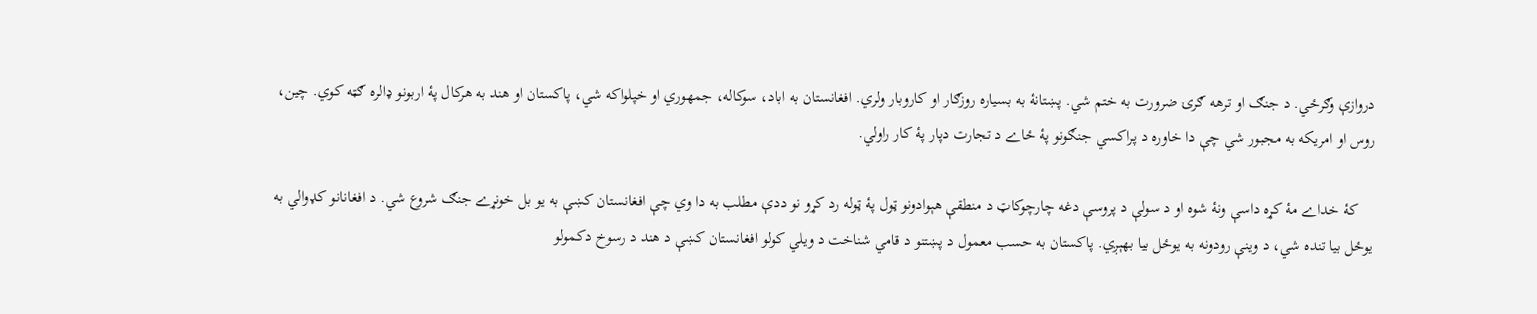دروازې وګرځي. د جنګ او ترهه ګرۍ ضرورت به ختم شي. پښتانۀ به بسياره روزګار او کاروبار ولري. افغانستان به اباد، سوکاله، جمهوري او خپلواکه شي، پاکستان او هند به هرکال پۀ اربونو ډالره ګټه کوي. چين، روس او امريکه به مجبور شي چې دا خاوره د پراکسي جنګونو پۀ ځاے د تجارت دپار پۀ کار راولي.

    کۀ خداے مۀ کړه داسې ونۀ شوه او د سولې د پروسې دغه چارچوکاټ د منطقې هېوادونو ټول پۀ ټوله رد کړو نو ددې مطلب به دا وي چې افغانستان کښې به يو بل خونړے جنګ شروع شي. د افغانانو کډوالي به يوځل بيا تنده شي، د وينې رودونه به يوځل بيا بهېږي. پاکستان به حسب معمول د پښتنو د قامي شناخت د ويلي کولو افغانستان کښې د هند د رسوخ دکمولو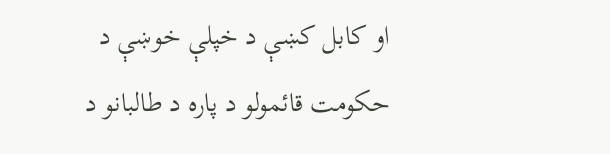او کابل کښې د خپلې خوښې د حکومت قائمولو د پاره د طالبانو د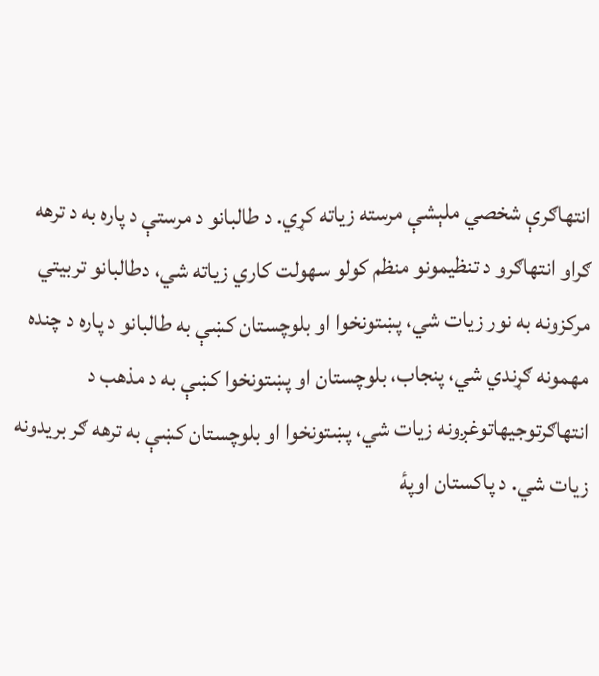انتهاګرې شخصي ملېشې مرسته زياته کړي. د طالبانو د مرستې د پاره به د ترهه ګراو انتهاګرو د تنظيمونو منظم کولو سهولت کاري زياته شي، دطالبانو تربيتي مرکزونه به نور زيات شي، پښتونخوا او بلوچستان کښې به طالبانو د پاره د چنده مهمونه ګړندي شي، پنجاب، بلوچستان او پښتونخوا کښې به د مذهب د انتهاګرتوجيهاتوغږونه زيات شي، پښتونخوا او بلوچستان کښې به ترهه ګر بريدونه زيات شي. د پاکستان اوپۀ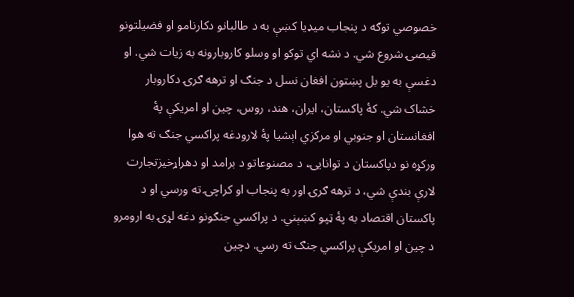خصوصي توګه د پنجاب ميډيا کښې به د طالبانو دکارنامو او فضيلتونو قيصۍ شروع شي. د نشه اي توکو او وسلو کاروبارونه به زيات شي. او دغسې به يو بل پښتون افغان نسل د جنګ او ترهه ګرۍ دکاروبار خشاک شي. کۀ پاکستان، ايران، هند، روس، چين او امريکې پۀ افغانستان او جنوبي او مرکزي اېشيا پۀ لارودغه پراکسي جنګ ته هوا ورکړه نو دپاکستان د توانايۍ، د مصنوعاتو د برامد او دهراړخيزتجارت لارې بندې شي، د ترهه ګرۍ اور به پنجاب او کراچۍ ته ورسي او د پاکستان اقتصاد به پۀ ټپو کښېني. د پراکسي جنګونو دغه لړۍ به ارومرو د چين او امريکې پراکسي جنګ ته رسي. دچين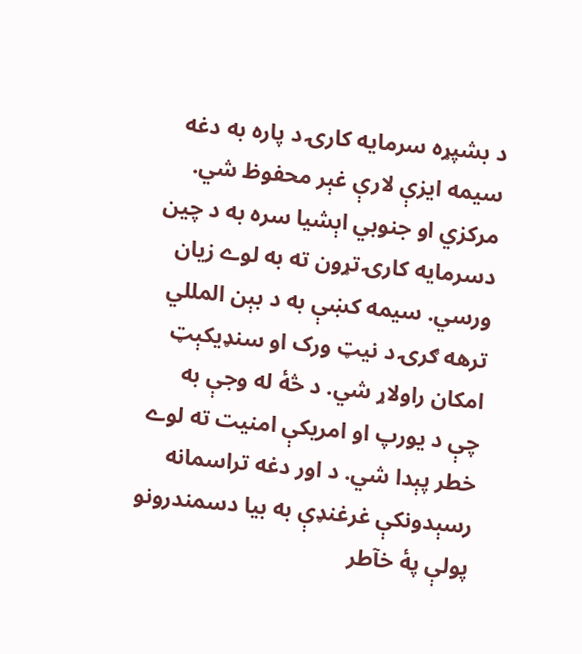د بشپړه سرمايه کارۍ د پاره به دغه سيمه ايزې لارې غېر محفوظ شي. مرکزي او جنوبي اېشيا سره به د چين دسرمايه کارۍ تړون ته به لوے زيان ورسي. سيمه کښې به د بېن المللي ترهه ګرۍ د نيټ ورک او سنډيکېټ امکان راولاړ شي. د څۀ له وجې به چې د يورپ او امريکې امنيت ته لوے خطر پېدا شي. د اور دغه تراسمانه رسېدونکې غرغنډې به بيا دسمندرونو پولې پۀ خآطر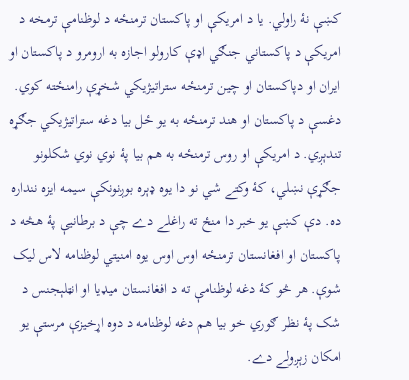کښې نۀ راولي. يا د امريکې او پاکستان ترمنځه د لوظنامې ترمخه د امريکې د پاکستاني جنګي اډې کارولو اجازه به ارومرو د پاکستان او ايران او دپاکستان او چين ترمنځه ستراتيژيکي شخړې رامنځته کوي. دغسې د پاکستان او هند ترمنځه به يو ځل بيا دغه ستراتيژيکي جګړه تندېږي. د امريکې او روس ترمنځه به هم بيا پۀ نوي نوي شکلونو جګړې نښلي، کۀ وکتے شي نو دا يوه ډېره بوږنونکې سيمه ايزه ننداره ده. دې کښې يو خبر دا منځ ته راغلے دے چې د برطانيې پۀ هڅه د پاکستان او افغانستان ترمنځه اوس اوس يوه امنيتي لوظنامه لاس ليک شوې. هر څو کۀ دغه لوظنامې ته د افغانستان ميډيا او انټلېجنس د شک پۀ نظر ګوري خو بيا هم دغه لوظنامه د دوه اړخيزې مرستې يو امکان زېږولے دے.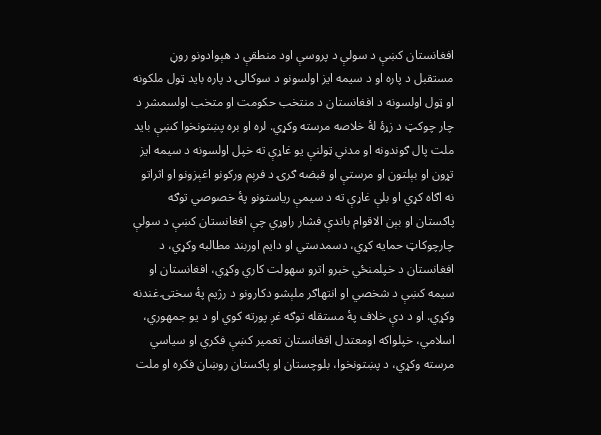افغانستان کښې د سولې د پروسې اود منطقې د هېوادونو روڼ مستقبل د پاره او د سيمه ايز اولسونو د سوکالۍ د پاره بايد ټول ملکونه او ټول اولسونه د افغانستان د منتخب حکومت او متخب اولسمشر د چار چوکټ د زړۀ لۀ خلاصه مرسته وکړي. لره او بره پښتونخوا کښې بايد ملت پال ګوندونه او مدني ټولنې يو غاړې ته خپل اولسونه د سيمه ايز تړون او بېلتون او مرستې او قبضه ګرۍ د فرېم ورکونو اغېزونو او اثراتو نه اګاه کړي او بلې غاړې ته د سيمې رياستونو پۀ خصوصي توګه پاکستان او بېن الاقوام باندې فشار راوړي چې افغانستان کښې د سولې چارچوکاټ حمايه کړي، دسمدستي او دايم اوربند مطالبه وکړي، د افغانستان د خپلمنځي خبرو اترو سهولت کاري وکړي، افغانستان او سيمه کښې د شخصي او انتهاګر ملېشو دکارونو د رژيم پۀ سختۍ غندنه وکړي. او د دې خلاف پۀ مستقله توګه غږ پورته کوي او د يو جمهوري، اسلامي، خپلواکه اومعتدل افغانستان تعمير کښې فکري او سياسي مرسته وکړي، د پښتونخوا، بلوچستان او پاکستان روښان فکره او ملت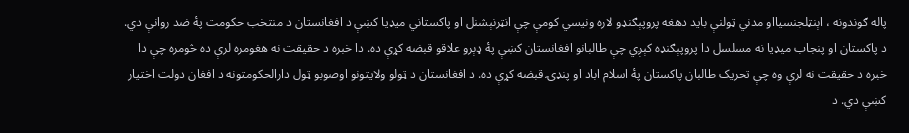پاله ګوندونه ، اېنټلجنسيااو مدني ټولنې بايد دهغه پروپېګنډو لاره ونيسي کومې چې انټرنېشنل او پاکستاني ميډيا کښې د افغانستان د منتخب حکومت پۀ ضد روانې دي. د پاکستان او پنجاب ميډيا نه مسلسل دا پروپېګنډه کېږي چې طالبانو افغانستان کښې پۀ ډېرو علاقو قبضه کړې ده. دا خبره د حقيقت نه هغومره لرې ده څومره چې دا خبره د حقيقت نه لرې وه چې تحريک طالبان پاکستان پۀ اسلام اباد او پنډۍ قبضه کړې ده. د افغانستان د ټولو ولايتونو اوصوبو ټول دارالحکومتونه د افغان دولت اختيار کښې دي. د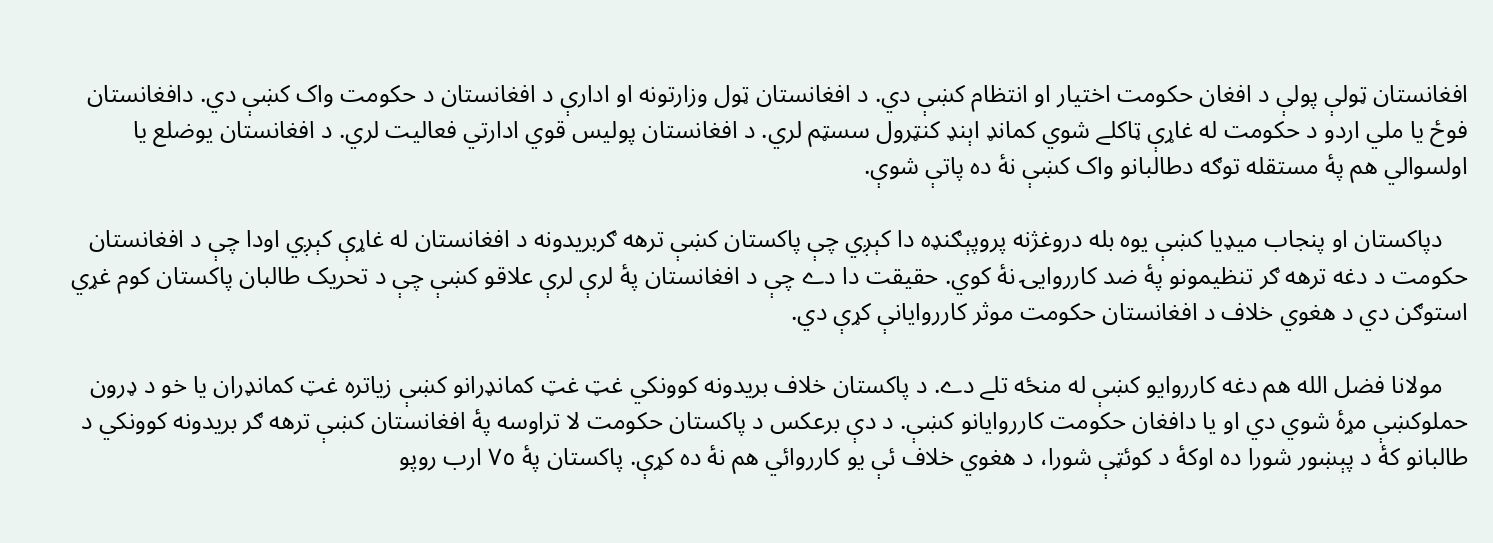افغانستان ټولې پولې د افغان حکومت اختيار او انتظام کښې دي. د افغانستان ټول وزارتونه او ادارې د افغانستان د حکومت واک کښې دي. دافغانستان فوځ يا ملي اردو د حکومت له غاړې ټاکلے شوي کمانډ اېنډ کنټرول سسټم لري. د افغانستان پوليس قوي ادارتي فعاليت لري. د افغانستان يوضلع يا اولسوالي هم پۀ مستقله توګه دطالبانو واک کښې نۀ ده پاتې شوې.

    دپاکستان او پنجاب ميډيا کښې يوه بله دروغژنه پروپېګنډه دا کېږي چې پاکستان کښې ترهه ګربريدونه د افغانستان له غاړې کېږي اودا چې د افغانستان حکومت د دغه ترهه ګر تنظيمونو پۀ ضد کارروايۍ نۀ کوي. حقيقت دا دے چې د افغانستان پۀ لرې لرې علاقو کښې چې د تحريک طالبان پاکستان کوم غړي استوګن دي د هغوي خلاف د افغانستان حکومت موثر کارروايانې کړې دي.

    مولانا فضل الله هم دغه کارروايو کښې له منځه تلے دے. د پاکستان خلاف بريدونه کوونکي غټ غټ کمانډرانو کښې زياتره غټ کمانډران يا خو د ډرون حملوکښې مړۀ شوي دي او يا دافغان حکومت کارروايانو کښې. د دې برعکس د پاکستان حکومت لا تراوسه پۀ افغانستان کښې ترهه ګر بريدونه کوونکي د طالبانو کۀ د پېښور شورا ده اوکۀ د کوئټې شورا، د هغوي خلاف ئې يو کارروائي هم نۀ ده کړې. پاکستان پۀ ٧٥ ارب روپو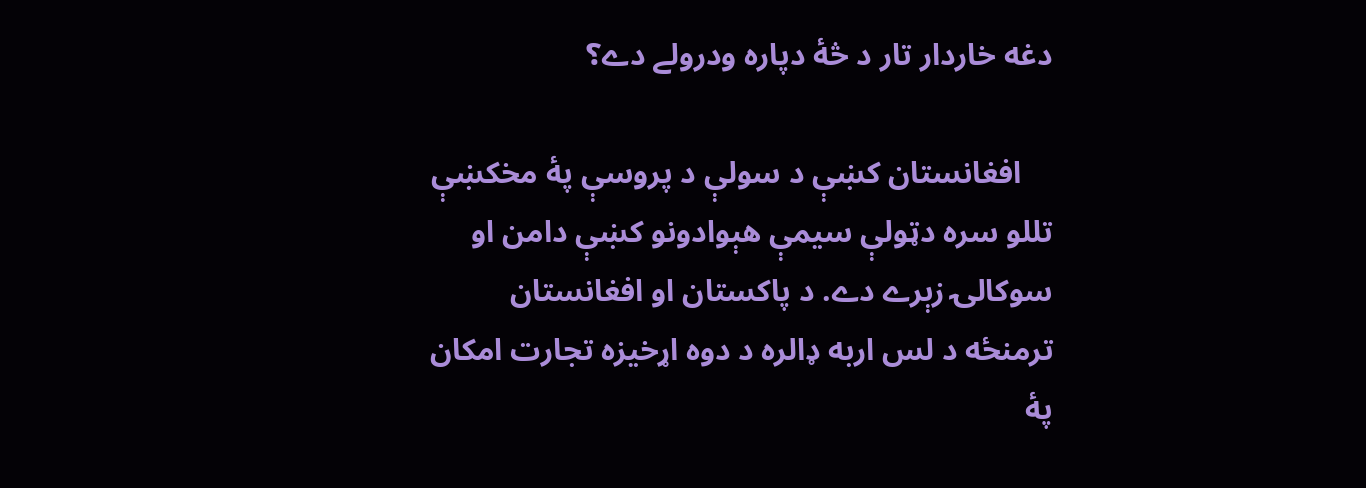دغه خاردار تار د څۀ دپاره ودرولے دے؟

    افغانستان کښې د سولې د پروسې پۀ مخکښې تللو سره دټولې سيمې هېوادونو کښې دامن او سوکالۍ زېرے دے. د پاکستان او افغانستان ترمنځه د لس اربه ډالره د دوه اړخيزه تجارت امکان پۀ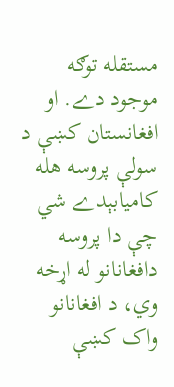مستقله توګه موجود دے. او افغانستان کښې د سولې پروسه هله کاميابېدے شي چې دا پروسه دافغانانو له اړخه وي، د افغانانو واک کښې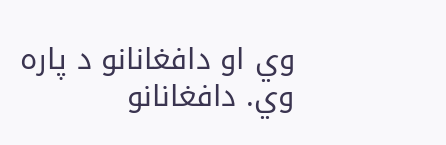وي او دافغانانو د پاره وي. دافغانانو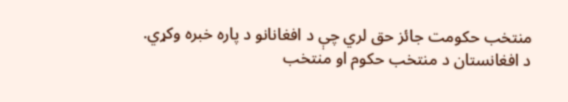منتخب حکومت جائز حق لري چې د افغانانو د پاره خبره وکړي. د افغانستان د منتخب حکوم او منتخب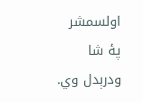اولسمشر پۀ شا ودرېدل وي.